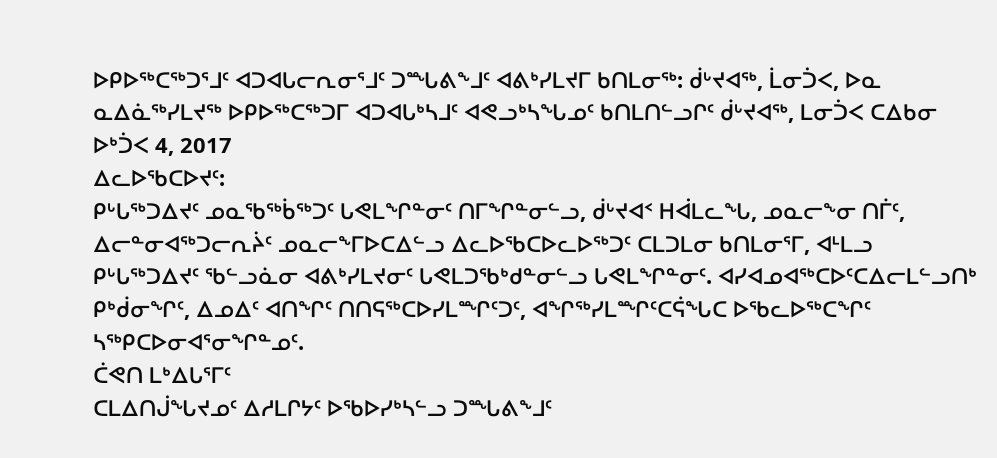ᐅᑭᐅᖅᑕᖅᑐᕐᒧᑦ ᐊᑐᐊᒐᓕᕆᓂᕐᒧᑦ ᑐᙵᕕᖕᒧᑦ ᐊᕕᒃᓯᒪᔪᒥ ᑲᑎᒪᓂᖅ: ᑰᒡᔪᐊᖅ, ᒫᓂᑑᐸ, ᐅᓇ ᓇᐃᓈᖅᓯᒪᔪᖅ ᐅᑭᐅᖅᑕᖅᑐᒥ ᐊᑐᐊᒐᒃᓴᒧᑦ ᐊᕙᓗᒃᓴᖓᓄᑦ ᑲᑎᒪᑎᓪᓗᒋᑦ ᑰᒡᔪᐊᖅ, ᒪᓂᑑᐸ ᑕᐃᑲᓂ ᐅᒃᑑᐸ 4, 2017
ᐃᓚᐅᖃᑕᐅᔪᑦ:
ᑭᒡᒐᖅᑐᐃᔪᑦ ᓄᓇᖃᖅᑳᖅᑐᑦ ᒐᕙᒪᖏᓐᓂᑦ ᑎᒥᖏᓐᓂᓪᓗ, ᑰᒡᔪᐊᑉ ᕼᐋᒪᓚᖓ, ᓄᓇᓕᖕᓂ ᑎᒦᑦ, ᐃᓕᓐᓂᐊᖅᑐᓕᕆᔩᑦ ᓄᓇᓕᖕᒥᐅᑕᐃᓪᓗ ᐃᓚᐅᖃᑕᐅᓚᐅᖅᑐᑦ ᑕᒪᑐᒪᓂ ᑲᑎᒪᓂᕐᒥ, ᐊᒻᒪᓗ ᑭᒡᒐᖅᑐᐃᔪᑦ ᖃᓪᓗᓈᓂ ᐊᕕᒃᓯᒪᔪᓂᑦ ᒐᕙᒪᑐᖃᒃᑯᓐᓂᓪᓗ ᒐᕙᒪᖏᓐᓂᑦ. ᐊᓯᐊᓄᐊᖅᑕᐅᑦᑕᐃᓕᒪᓪᓗᑎᒃ ᑭᒃᑰᓂᖏᑦ, ᐃᓄᐃᑦ ᐊᑎᖏᑦ ᑎᑎᕋᖅᑕᐅᓯᒪᙱᑦᑐᑦ, ᐊᖏᖅᓯᒪᙱᑦᑕᕌᖓᑕ ᐅᖃᓚᐅᖅᑕᖏᑦ ᓴᖅᑭᑕᐅᓂᐊᕐᓂᖏᓐᓄᑦ.
ᑖᕙᑎ ᒪᒃᐃᒐᕐᒥᑦ
ᑕᒪᐃᑎᒎᖓᔪᓄᑦ ᐃᓱᒪᒋᔭᑦ ᐅᖃᐅᓯᒃᓴᓪᓗ ᑐᙵᕕᖕᒧᑦ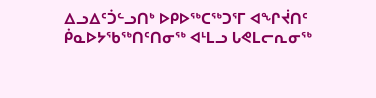ᐃᓗᐃᑦᑑᓪᓗᑎᒃ ᐅᑭᐅᖅᑕᖅᑐᕐᒥ ᐊᖏᔫᑎᑦ
ᑮᓇᐅᔭᖃᖅᑎᑦᑎᓂᖅ ᐊᒻᒪᓗ ᒐᕙᒪᓕᕆᓂᖅ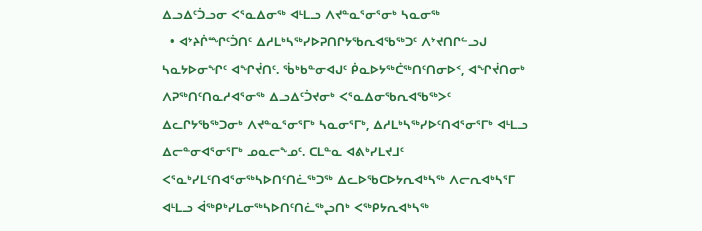ᐃᓗᐃᑦᑑᓗᓂ ᐸᕐᓇᐃᓂᖅ ᐊᒻᒪᓗ ᐱᔪᓐᓇᕐᓂᕐᓂᒃ ᓴᓇᓂᖅ
  • ᐊᔾᔨᒌᙱᑦᑑᑎᑦ ᐃᓱᒪᒃᓴᖅᓯᐅᕈᑎᒋᔭᖃᕆᐊᖃᖅᑐᑦ ᐱᔾᔪᑎᒋᓪᓗᒍ ᓴᓇᔭᐅᓂᖏᑦ ᐊᖏᔫᑎᑦ. ᖄᒃᑲᓐᓂᐊᒍᑦ ᑮᓇᐅᔭᖅᑖᖅᑎᑦᑎᓂᐅᑉ, ᐊᖏᔫᑎᓂᒃ ᐱᕈᖅᑎᑦᑎᓇᓱᐊᕐᓂᖅ ᐃᓗᐃᑦᑑᔪᓂᒃ ᐸᕐᓇᐃᓂᖃᕆᐊᖃᖅᐳᑦ ᐃᓚᒋᔭᖃᖅᑐᓂᒃ ᐱᔪᓐᓇᕐᓂᕐᒥᒃ ᓴᓇᓂᕐᒥᒃ, ᐃᓱᒪᒃᓴᖅᓯᐅᑦᑎᐊᕐᓂᕐᒥᒃ ᐊᒻᒪᓗ ᐃᓕᓐᓂᐊᕐᓂᕐᒥᒃ ᓄᓇᓕᖕᓄᑦ. ᑕᒪᓐᓇ ᐊᕕᒃᓯᒪᔪᒧᑦ ᐸᕐᓇᒃᓯᒪᑦᑎᐊᕐᓂᖅᓴᐅᑎᑦᑎᓛᖅᑐᖅ ᐃᓚᐅᖃᑕᐅᔭᕆᐊᒃᓴᖅ ᐱᓕᕆᐊᒃᓴᕐᒥ ᐊᒻᒪᓗ ᐋᖅᑭᒃᓯᒪᓂᖅᓴᐅᑎᑦᑎᓛᖅᖢᑎᒃ ᐸᖅᑭᔭᕆᐊᒃᓴᖅ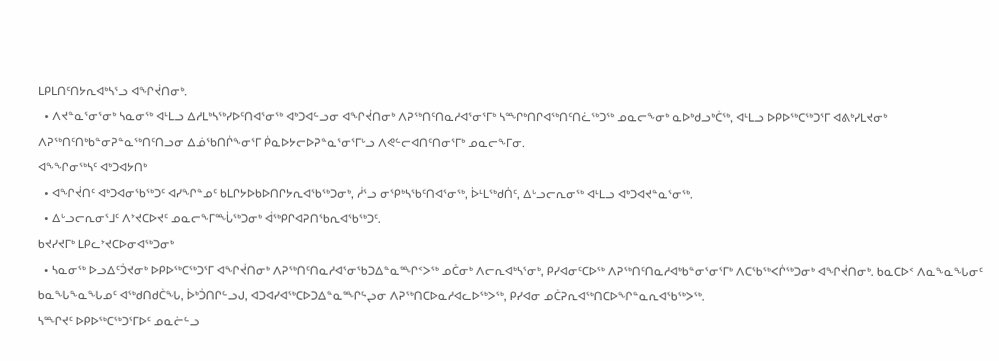ᒪᑭᒪᑎᑦᑎᔭᕆᐊᒃᓴᕐᓗ ᐊᖏᔫᑎᓂᒃ.
  • ᐱᔪᓐᓇᕐᓂᕐᓂᒃ ᓴᓇᓂᖅ ᐊᒻᒪᓗ ᐃᓱᒪᒃᓴᖅᓯᐅᑦᑎᐊᕐᓂᖅ ᐊᒃᑐᐊᓪᓗᓂ ᐊᖏᔫᑎᓂᒃ ᐱᕈᖅᑎᑦᑎᓇᓱᐊᕐᓂᕐᒥᒃ ᓴᙱᒃᑎᒋᐊᖅᑎᑦᑎᓛᖅᑐᖅ ᓄᓇᓕᖕᓂᒃ ᓇᐅᒃᑯᓗᒃᑖᖅ, ᐊᒻᒪᓗ ᐅᑭᐅᖅᑕᖅᑐᕐᒥ ᐊᕕᒃᓯᒪᔪᓂᒃ ᐱᕈᖅᑎᑦᑎᒃᑲᓐᓂᕈᓐᓇᖅᑎᑦᑎᓗᓂ ᐃᓅᖃᑎᒌᖕᓂᕐᒥ ᑮᓇᐅᔭᓕᐅᕈᓐᓇᕐᓂᕐᒥᒡᓗ ᐱᕙᓪᓕᐊᑎᑦᑎᓂᕐᒥᒃ ᓄᓇᓕᖕᒥᓂ.
ᐊᖕᖏᓂᖅᓴᑦ ᐊᒃᑐᐊᔭᑎᒃ
  • ᐊᖏᔫᑎᑦ ᐊᒃᑐᐊᓂᖃᖅᑐᑦ ᐊᓯᖏᓐᓄᑦ ᑲᒪᒋᔭᐅᑲᐅᑎᒋᔭᕆᐊᖃᖅᑐᓂᒃ, ᓲᕐᓗ ᓂᕿᒃᓴᖃᑦᑎᐊᕐᓂᖅ, ᐆᒻᒪᖅᑯᑏᑦ, ᐃᒡᓗᓕᕆᓂᖅ ᐊᒻᒪᓗ ᐊᒃᑐᐊᔪᓐᓇᕐᓂᖅ.
  • ᐃᒡᓗᓕᕆᓂᕐᒧᑦ ᐱᔾᔪᑕᐅᔪᑦ ᓄᓇᓕᖕᒥᙶᖅᑐᓂᒃ ᐋᖅᑭᒋᐊᕈᑎᖃᕆᐊᖃᖅᑐᑦ.
ᑲᔪᓯᔪᒥᒃ ᒪᑭᓚᔾᔪᑕᐅᓂᐊᖅᑐᓂᒃ
  • ᓴᓇᓂᖅ ᐅᓗᐃᑦᑑᔪᓂᒃ ᐅᑭᐅᖅᑕᖅᑐᕐᒥ ᐊᖏᔫᑎᓂᒃ ᐱᕈᖅᑎᑦᑎᓇᓱᐊᕐᓂᖃᑐᐃᓐᓇᙱᑉᐳᖅ ᓄᑖᓂᒃ ᐱᓕᕆᐊᒃᓴᕐᓂᒃ, ᑭᓯᐊᓂᑦᑕᐅᖅ ᐱᕈᖅᑎᑦᑎᓇᓱᐊᒃᑲᓐᓂᕐᓂᕐᒥᒃ ᐱᑕᖃᖅᐸᒌᖅᑐᓂᒃ ᐊᖏᔫᑎᓂᒃ. ᑲᓇᑕᐅᑉ ᐱᓇᖕᓇᖓᓂᑦ ᑲᓇᖓᖕᓇᖓᓄᑦ ᐊᖅᑯᑎᑯᑖᖓ, ᐆᒃᑑᑎᒋᓪᓗᒍ, ᐊᑐᐊᓯᐊᖅᑕᐅᑐᐃᓐᓇᙱᖦᖢᓂ ᐱᕈᖅᑎᑕᐅᓇᓱᐊᓚᐅᖅᐳᖅ, ᑭᓯᐊᓂ ᓄᑖᕈᕆᐊᖅᑎᑕᐅᖏᓐᓇᕆᐊᖃᖅᐳᖅ.
ᓴᙱᔪᑦ ᐅᑭᐅᖅᑕᖅᑐᕐᒥᐅᑦ ᓄᓇᓖᓪᓗ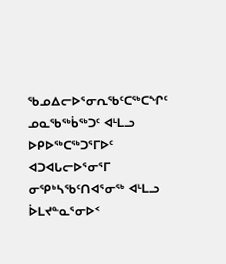ᖃᓄᐃᓕᐅᕐᓂᕆᖃᑦᑕᖅᑕᖏᑦ ᓄᓇᖃᖅᑳᖅᑐᑦ ᐊᒻᒪᓗ ᐅᑭᐅᖅᑕᖅᑐᕐᒥᐅᑦ ᐊᑐᐊᒐᓕᐅᕐᓂᕐᒥ
ᓂᕿᒃᓴᖃᑦᑎᐊᕐᓂᖅ ᐊᒻᒪᓗ ᐆᒪᔪᓐᓇᕐᓂᐅᑉ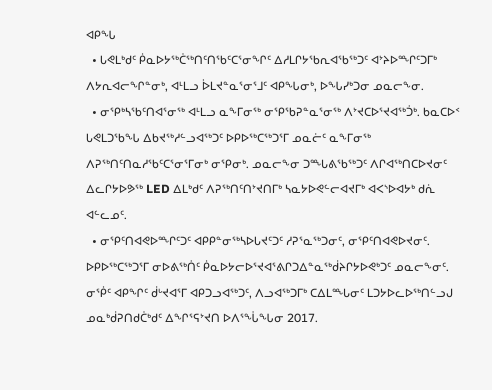ᐊᑭᖓ
  • ᒐᕙᒪᒃᑯᑦ ᑮᓇᐅᔭᖅᑖᖅᑎᑦᑎᖃᑦᑕᕐᓂᖏᑦ ᐃᓱᒪᒋᔭᖃᕆᐊᖃᖅᑐᑦ ᐊᔾᔨᐅᙱᑦᑐᒥᒃ ᐱᔭᕆᐊᓕᖏᓐᓂᒃ, ᐊᒻᒪᓗ ᐆᒪᔪᓐᓇᕐᓂᕐᒧᑦ ᐊᑭᖓᓂᒃ, ᐅᖓᓯᒃᑐᓂ ᓄᓇᓕᖕᓂ.
  • ᓂᕿᒃᓴᖃᑦᑎᐊᕐᓂᖅ ᐊᒻᒪᓗ ᓇᖕᒥᓂᖅ ᓂᕿᖃᕈᓐᓇᕐᓂᖅ ᐱᔾᔪᑕᐅᕐᔪᐊᖅᑑᒃ. ᑲᓇᑕᐅᑉ ᒐᕙᒪᑐᖃᖓ ᐃᑲᔪᖅᓱᓪᓗᐊᖅᑐᑦ ᐅᑭᐅᖅᑕᖅᑐᕐᒥ ᓄᓇᓖᑦ ᓇᖕᒥᓂᖅ ᐱᕈᖅᑎᑦᑎᓇᓱᖃᑦᑕᕐᓂᕐᒥᓂᒃ ᓂᕿᓂᒃ. ᓄᓇᓕᖕᓂ ᑐᙵᕕᖃᖅᑐᑦ ᐱᒋᐊᖅᑎᑕᐅᔪᓂᑦ ᐃᓚᒋᔭᐅᕗᖅ LED ᐃᒪᒃᑯᑦ ᐱᕈᖅᑎᑦᑎᔾᔪᑎᒥᒃ ᓴᓇᔭᐅᕙᓪᓕᐊᔪᒥᒃ ᐊᐸᔅᐅᐊᔭᒃ ᑯᕇ ᐊᓪᓚᓄᑦ.
  • ᓂᕿᑦᑎᐊᕙᐅᙱᑦᑐᑦ ᐊᑭᑭᓐᓂᖅᓴᐅᒐᔪᑦᑐᑦ ᓱᕈᕐᓇᖅᑐᓂᑦ, ᓂᕿᑦᑎᐊᕙᐅᔪᓂᑦ. ᐅᑭᐅᖅᑕᖅᑐᕐᒥ ᓂᐅᕕᖅᑏᑦ ᑮᓇᐅᔭᓕᐅᕐᔪᐊᕐᕕᒋᑐᐃᓐᓇᖅᑰᔨᒋᔭᐅᕙᒃᑐᑦ ᓄᓇᓕᖕᓂᑦ. ᓂᖀᑦ ᐊᑭᖏᑦ ᑰᒡᔪᐊᕐᒥ ᐊᑭᑐᓗᐊᖅᑐᑦ, ᐱᓗᐊᖅᑐᒥᒃ ᑕᐃᒪᙵᓂᑦ ᒪᑐᔭᐅᓚᐅᖅᑎᓪᓗᒍ ᓄᓇᒃᑰᕈᑎᑯᑖᒃᑯᑦ ᐃᖏᕐᕋᔾᔪᑎ ᐅᐱᕐᖔᖓᓂ 2017.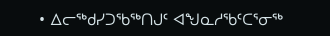• ᐃᓕᖅᑯᓯᑐᖃᖅᑎᒍᑦ ᐊᖑᓇᓱᖃᑦᑕᕐᓂᖅ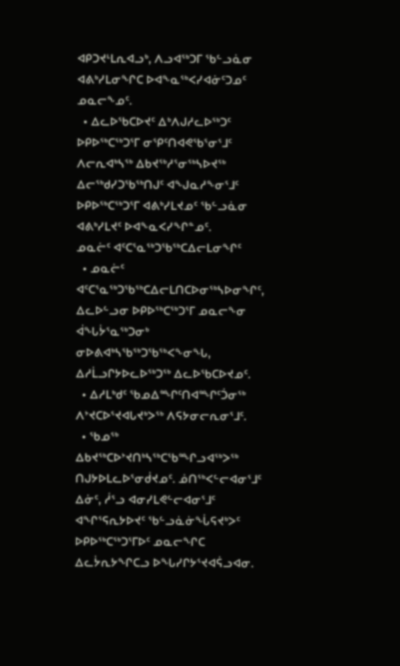ᐊᑭᑐᔪᒻᒪᕆᐊᓗᒃ, ᐱᓗᐊᖅᑐᒥ ᖃᓪᓗᓈᓂ ᐊᕕᒃᓯᒪᓂᖏᑕ ᐅᐊᖕᓇᖅᐸᓯᐊᓃᑦᑐᓄᑦ ᓄᓇᓕᖕᓄᑦ.
  • ᐃᓚᐅᖃᑕᐅᔪᑦ ᐃᒃᐱᒍᓱᓚᐅᖅᑐᑦ ᐅᑭᐅᖅᑕᖅᑐᕐᒥ ᓂᕿᑦᑎᐊᕙᖃᕐᓂᕐᒧᑦ ᐱᓕᕆᐊᒃᓴᖅ ᐃᑲᔪᖅᓱᕐᓂᖅᓴᐅᔪᖅ ᐃᓕᖅᑯᓯᑐᖃᖅᑎᒍᑦ ᐊᖑᓇᓱᖕᓂᕐᒧᑦ ᐅᑭᐅᖅᑕᖅᑐᕐᒥ ᐊᕕᒃᓯᒪᔪᓄᑦ ᖃᓪᓗᓈᓂ ᐊᕕᒃᓯᒪᔪᑦ ᐅᐊᖕᓇᐸᓯᖏᓐᓄᑦ.
ᓄᓇᓖᑦ ᐊᑦᑕᕐᓇᖅᑐᖃᖅᑕᐃᓕᒪᓂᖏᑦ
  • ᓄᓇᓖᑦ ᐊᑦᑕᕐᓇᖅᑐᖃᖅᑕᐃᓕᒪᑎᑕᐅᓂᖅᓴᐅᓂᖏᑦ, ᐃᓚᐅᓪᓗᓂ ᐅᑭᐅᖅᑕᖅᑐᕐᒥ ᓄᓇᓕᖕᓂ ᐋᖓᔮᕐᓇᖅᑐᓂᒃ ᓂᐅᕕᐊᒃᓴᖃᖅᑐᖃᖅᐸᖕᓂᖓ, ᐃᓱᒫᓗᒋᔭᐅᓚᐅᖅᑐᖅ ᐃᓚᐅᖃᑕᐅᔪᓄᑦ.
  • ᐃᓱᒪᒃᑯᑦ ᖃᓄᐃᙱᑦᑎᐊᙱᑦᑑᓂᖅ ᐱᔾᔪᑕᐅᕐᔪᐊᒐᔪᒃᐳᖅ ᐱᕋᔭᓂᓕᕆᓂᕐᒧᑦ.
  • ᖃᓄᖅ ᐃᑲᔪᖅᑕᐅᔾᔪᑎᒃᓴᖅᑕᖃᙱᓗᐊᖅᐳᖅ ᑎᒍᔭᐅᒪᓚᐅᕐᓂᑰᔪᓄᑦ. ᓅᑎᖅᐸᓪᓕᐊᓂᕐᒧᑦ ᐃᓃᑦ, ᓲᕐᓗ ᐊᓂᓯᒪᕙᓪᓕᐊᓂᕐᒧᑦ ᐊᖏᕐᕋᕆᔭᐅᔪᑦ ᖃᓪᓗᓈᓃᖔᕋᔪᒃᐳᑦ ᐅᑭᐅᖅᑕᖅᑐᕐᒥᐅᑦ ᓄᓇᓕᖏᑕ ᐃᓚᔮᕆᔭᖏᑕᓗ ᐅᖓᓯᒋᔭᕐᔪᐊᕌᓗᐊᓂ.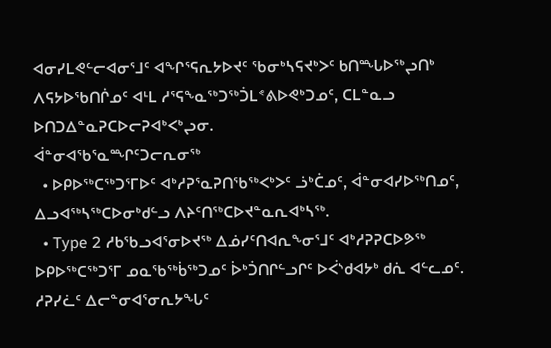ᐊᓂᓯᒪᕙᓪᓕᐊᓂᕐᒧᑦ ᐊᖏᕐᕋᕆᔭᐅᔪᑦ ᖃᓂᒃᓴᕋᔪᒃᐳᑦ ᑲᑎᙵᐅᖅᖢᑎᒃ ᐱᕋᔭᐅᖃᑎᒌᓄᑦ ᐊᒻᒪ ᓱᕐᕋᖕᓇᖅᑐᖅᑑᒪᕝᕕᐅᕙᒃᑐᓄᑦ, ᑕᒪᓐᓇᓗ ᐅᑎᑐᐃᓐᓇᕈᑕᐅᓕᕈᐊᒃᐸᒃᖢᓂ.
ᐋᓐᓂᐊᖃᕐᓇᙱᑦᑐᓕᕆᓂᖅ
  • ᐅᑭᐅᖅᑕᖅᑐᕐᒥᐅᑦ ᐊᒃᓱᕈᕐᓇᕈᑎᖃᖅᐸᒃᐳᑦ ᓘᒃᑖᓄᑦ, ᐋᓐᓂᐊᓯᐅᖅᑎᓄᑦ, ᐃᓗᐊᖅᓴᖅᑕᐅᓂᒃᑯᓪᓗ ᐱᔨᑦᑎᖅᑕᐅᔪᓐᓇᕆᐊᒃᓴᖅ.
  • Type 2 ᓱᑲᖃᓗᐊᕐᓂᐅᔪᖅ ᐃᓅᓯᑦᑎᐊᕆᖕᓂᕐᒧᑦ ᐊᒃᓱᕈᕈᑕᐅᕗᖅ ᐅᑭᐅᖅᑕᖅᑐᕐᒥ ᓄᓇᖃᖅᑳᖅᑐᓄᑦ ᐆᒃᑑᑎᒋᓪᓗᒋᑦ ᐅᐹᔅᑯᐊᔭᒃ ᑯᕇ ᐊᓪᓚᓄᑦ.
ᓱᕈᓯᓛᑦ ᐃᓕᓐᓂᐊᕐᓂᕆᔭᖓᑦ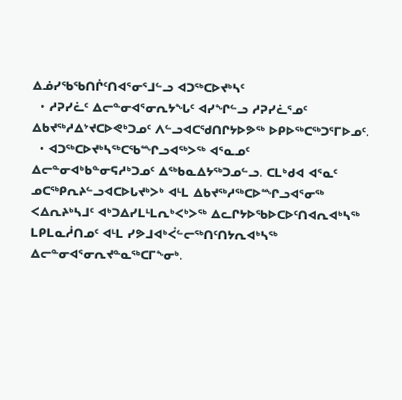ᐃᓅᓯᖃᖃᑎᒌᑦᑎᐊᕐᓂᕐᒧᓪᓗ ᐊᑐᖅᑕᐅᔪᒃᓴᑦ
  • ᓱᕈᓯᓛᑦ ᐃᓕᓐᓂᐊᕐᓂᕆᔭᖓᑦ ᐊᓯᖏᓪᓗ ᓱᕈᓯᓛᕐᓄᑦ ᐃᑲᔪᖅᓱᐃᔾᔪᑕᐅᕙᒃᑐᓄᑦ ᐱᓪᓗᐊᑕᖁᑎᒋᔭᐅᕗᖅ ᐅᑭᐅᖅᑕᖅᑐᕐᒥᐅᓄᑦ.
  • ᐊᑐᖅᑕᐅᔪᒃᓴᖅᑕᖃᙱᓗᐊᖅᐳᖅ ᐊᕐᓇᓄᑦ ᐃᓕᓐᓂᐊᒃᑲᓐᓂᕋᓱᒃᑐᓄᑦ ᐃᖅᑲᓇᐃᔭᖅᑐᓄᓪᓗ. ᑕᒪᒃᑯᐊ ᐊᕐᓇᑦ ᓄᑕᖅᑭᕆᔨᓪᓗᐊᑕᐅᒐᔪᒃᐳᒃ ᐊᒻᒪ ᐃᑲᔪᖅᓱᖅᑕᐅᙱᓗᐊᕐᓂᖅ ᐸᐃᕆᔨᒃᓴᒧᑦ ᐊᒃᑐᐃᓯᒪᒻᒪᕆᒃᐸᒃᐳᖅ ᐃᓚᒋᔭᐅᖃᐅᑕᐅᑦᑎᐊᕆᐊᒃᓴᖅ ᒪᑭᒪᓇᓲᑎᓄᑦ ᐊᒻᒪ ᓯᕗᒧᐊᒃᐹᓪᓕᖅᑎᑦᑎᔭᕆᐊᒃᓴᖅ ᐃᓕᓐᓂᐊᕐᓂᕆᔪᓐᓇᖅᑕᒥᖕᓂᒃ.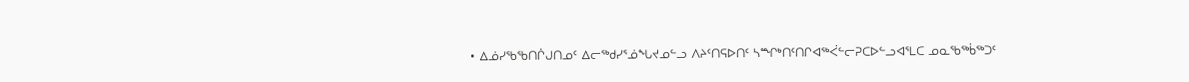• ᐃᓅᓯᖃᖃᑎᒌᒍᑎᓄᑦ ᐃᓕᖅᑯᓯᕐᓅᖓᔪᓄᓪᓗ ᐱᔨᑦᑎᕋᐅᑎᑦ ᓴᙱᒃᑎᑦᑎᒋᐊᖅᐹᓪᓕᕈᑕᐅᓪᓗᐊᕐᒪᑕ ᓄᓇᖃᖅᑳᖅᑐᑦ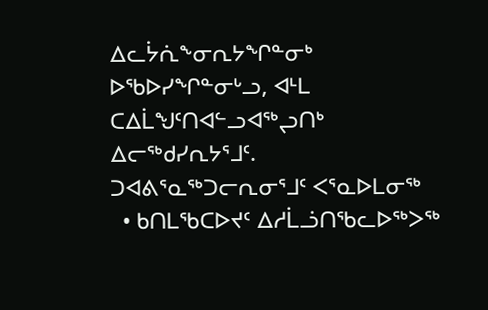ᐃᓚᔮᕇᖕᓂᕆᔭᖏᓐᓂᒃ ᐅᖃᐅᓯᖏᓐᓂᒡᓗ, ᐊᒻᒪ ᑕᐃᒫᖑᑦᑎᐊᓪᓗᐊᖅᖢᑎᒃ ᐃᓕᖅᑯᓯᕆᔭᕐᒧᑦ.
ᑐᐊᕕᕐᓇᖅᑐᓕᕆᓂᕐᒧᑦ ᐸᕐᓇᐅᒪᓂᖅ
  • ᑲᑎᒪᖃᑕᐅᔪᑦ ᐃᓱᒫᓘᑎᖃᓚᐅᖅᐳᖅ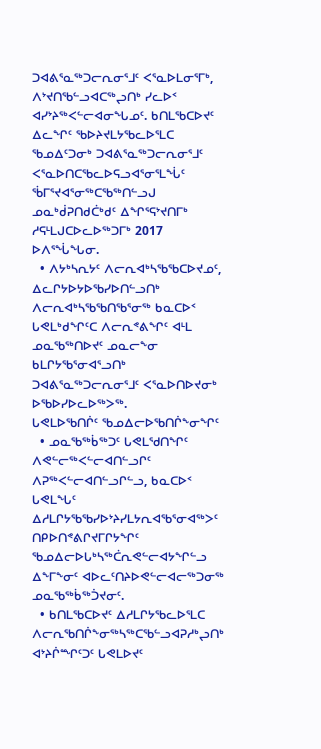ᑐᐊᕕᕐᓇᖅᑐᓕᕆᓂᕐᒧᑦ ᐸᕐᓇᐅᒪᓂᕐᒥᒃ, ᐱᔾᔪᑎᖃᓪᓗᐊᑕᖅᖢᑎᒃ ᓯᓚᐅᑉ ᐊᓯᔾᔨᖅᐸᓪᓕᐊᓂᖓᓄᑦ. ᑲᑎᒪᖃᑕᐅᔪᑦ ᐃᓚᖏᑦ ᖃᐅᔨᔪᒪᔭᖃᓚᐅᕐᒪᑕ ᖃᓄᐃᑦᑐᓂᒃ ᑐᐊᕕᕐᓇᖅᑐᓕᕆᓂᕐᒧᑦ ᐸᕐᓇᐅᑎᑕᖃᓚᐅᕋᓗᐊᕐᓂᕐᒪᖔᑦ ᖄᒥᕐᔪᐊᕐᓂᖅᑕᖃᖅᑎᓪᓗᒍ ᓄᓇᒃᑰᕈᑎᑯᑖᒃᑯᑦ ᐃᖏᕐᕋᔾᔪᑎᒥᒃ ᓱᕋᒻᒪᒍᑕᐅᓚᐅᖅᑐᒥᒃ 2017 ᐅᐱᕐᖔᖓᓂ.
  • ᐱᔭᒃᓴᕆᔭᑦ ᐱᓕᕆᐊᒃᓴᖃᖃᑕᐅᔪᓄᑦ, ᐃᓚᒋᔭᐅᔭᐅᖃᓯᐅᑎᓪᓗᑎᒃ ᐱᓕᕆᐊᒃᓴᖃᖃᑎᖃᕐᓂᖅ ᑲᓇᑕᐅᑉ ᒐᕙᒪᒃᑯᖏᑦᑕ ᐱᓕᕆᕝᕕᖏᑦ ᐊᒻᒪ ᓄᓇᖃᖅᑎᐅᔪᑦ ᓄᓇᓕᖕᓂ ᑲᒪᒋᔭᖃᕐᓂᐊᕐᓗᑎᒃ ᑐᐊᕕᕐᓇᖅᑐᓕᕆᓂᕐᒧᑦ ᐸᕐᓇᐅᑎᐅᔪᓂᒃ ᐅᖃᐅᓯᐅᓚᐅᖅᐳᖅ.
ᒐᕙᒪᐅᖃᑎᒌᑦ ᖃᓄᐃᓕᐅᖃᑎᒌᖕᓂᖏᑦ
  • ᓄᓇᖃᖅᑳᖅᑐᑦ ᒐᕙᒪᖁᑎᖏᑦ ᐱᕙᓪᓕᖅᐸᓪᓕᐊᑎᓪᓗᒋᑦ ᐱᕈᖅᐸᓪᓕᐊᑎᓪᓗᒋᓪᓗ, ᑲᓇᑕᐅᑉ ᒐᕙᒪᖓᑦ ᐃᓱᒪᒋᔭᖃᖃᓯᐅᔾᔨᓯᒪᔭᕆᐊᖃᕐᓂᐊᖅᐳᑦ ᑎᑭᐅᑎᕝᕕᒋᔪᒥᒋᔭᖏᑦ ᖃᓄᐃᓕᐅᒐᒃᓴᖅᑖᕆᕙᓪᓕᐊᔭᖏᓪᓗ ᐃᖕᒥᖕᓂᑦ ᐊᐅᓚᑦᑎᔨᐅᕙᓪᓕᐊᓕᖅᑐᓂᖅ ᓄᓇᖃᖅᑳᖅᑑᔪᓂᑦ.
  • ᑲᑎᒪᖃᑕᐅᔪᑦ ᐃᓱᒪᒋᔭᖃᓚᐅᕐᒪᑕ ᐱᓕᕆᖃᑎᒌᖕᓂᖅᓴᖅᑕᖃᓪᓗᐊᕈᓱᒃᖢᑎᒃ ᐊᔾᔨᒌᙱᑦᑐᑦ ᒐᕙᒪᐅᔪᑦ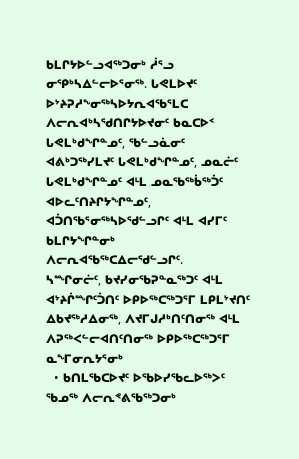ᑲᒪᒋᔭᐅᓪᓗᐊᖅᑐᓂᒃ ᓲᕐᓗ ᓂᕿᒃᓴᐃᓪᓕᐅᕐᓂᖅ. ᒐᕙᒪᐅᔪᑦ ᐅᔾᔨᕈᓱᖕᓂᖅᓴᐅᔭᕆᐊᖃᕐᒪᑕ ᐱᓕᕆᐊᒃᓴᖁᑎᒋᔭᐅᔪᓂᑦ ᑲᓇᑕᐅᑉ ᒐᕙᒪᒃᑯᖏᓐᓄᑦ, ᖃᓪᓗᓈᓂᑦ ᐊᕕᒃᑐᖅᓯᒪᔪᑦ ᒐᕙᒪᒃᑯᖏᓐᓄᑦ, ᓄᓇᓖᑦ ᒐᕙᒪᒃᑯᖏᓐᓄᑦ ᐊᒻᒪ ᓄᓇᖃᖅᑳᖅᑑᑦ ᐊᐅᓚᑦᑎᔨᒋᔭᖏᓐᓄᑦ, ᐊᑑᑎᖃᕐᓂᖅᓴᐅᖁᓪᓗᒋᑦ ᐊᒻᒪ ᐊᓯᒥᑦ ᑲᒪᒋᔭᖏᓐᓂᒃ ᐱᓕᕆᐊᖃᖅᑕᐃᓕᖁᓪᓗᒋᑦ.
ᓴᙱᓂᓖᑦ, ᑲᔪᓯᓂᖃᕈᓐᓇᖅᑐᑦ ᐊᒻᒪ ᐊᔾᔨᒌᙱᑦᑑᑎᑦ ᐅᑭᐅᖅᑕᖅᑐᕐᒥ ᒪᑭᒪᔾᔪᑎᑦ
ᐃᑲᔪᖅᓱᐃᓂᖅ, ᐱᔪᒥᒍᓱᒃᑎᑦᑎᓂᖅ ᐊᒻᒪ ᐱᕈᖅᐸᓪᓕᐊᑎᑦᑎᓂᖅ ᐅᑭᐅᖅᑕᖅᑐᕐᒥ ᓇᖕᒥᓂᕆᔭᕐᓂᒃ
  • ᑲᑎᒪᖃᑕᐅᔪᑦ ᐅᖃᐅᓯᖃᓚᐅᖅᐳᑦ ᖃᓄᖅ ᐱᓕᕆᕝᕕᖃᖅᑐᓂᒃ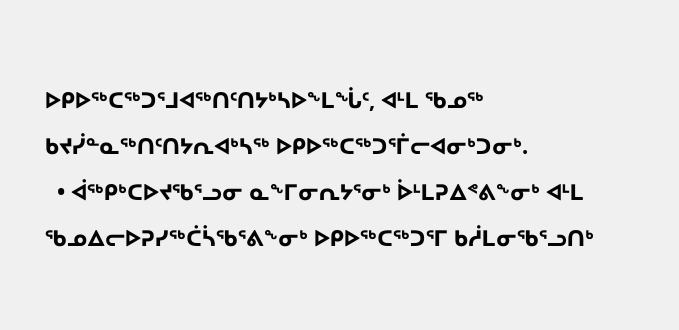ᐅᑭᐅᖅᑕᖅᑐᕐᒧᐊᖅᑎᑦᑎᔭᒃᓴᐅᖕᒪᖔᑦ, ᐊᒻᒪ ᖃᓄᖅ ᑲᔪᓰᓐᓇᖅᑎᑦᑎᔭᕆᐊᒃᓴᖅ ᐅᑭᐅᖅᑕᖅᑐᕐᒦᓕᐊᓂᒃᑐᓂᒃ.
  • ᐋᖅᑭᒃᑕᐅᔪᖃᕐᓗᓂ ᓇᖕᒥᓂᕆᔭᕐᓂᒃ ᐆᒻᒪᕈᐃᕝᕕᖕᓂᒃ ᐊᒻᒪ ᖃᓄᐃᓕᐅᕈᓯᖅᑖᓵᖃᕐᕕᖕᓂᒃ ᐅᑭᐅᖅᑕᖅᑐᕐᒥ ᑲᓲᒪᓂᖃᕐᓗᑎᒃ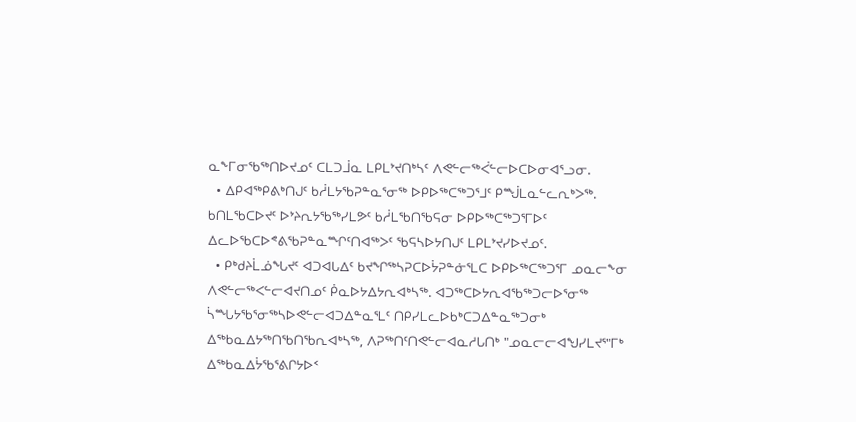ᓇᖕᒥᓂᖃᖅᑎᐅᔪᓄᑦ ᑕᒪᑐᒨᓇ ᒪᑭᒪᔾᔪᑎᒃᓴᑦ ᐱᕙᓪᓕᖅᐹᓪᓕᐅᑕᐅᓂᐊᕐᓗᓂ.
  • ᐃᑭᐊᖅᑭᕕᒃᑎᒍᑦ ᑲᓲᒪᔭᖃᕈᓐᓇᕐᓂᖅ ᐅᑭᐅᖅᑕᖅᑐᕐᒧᑦ ᑭᙴᒪᓇᓪᓚᕆᒃᐳᖅ. ᑲᑎᒪᖃᑕᐅᔪᑦ ᐅᔾᔨᕆᔭᖃᖅᓯᒪᕗᑦ ᑲᓲᒪᖃᑎᖃᕋᓂ ᐅᑭᐅᖅᑕᖅᑐᕐᒥᐅᑦ ᐃᓚᐅᖃᑕᐅᕝᕕᖃᕈᓐᓇᙱᑦᑎᐊᖅᐳᑦ ᖃᕋᓴᐅᔭᑎᒍᑦ ᒪᑭᒪᔾᔪᓯᐅᔪᓄᑦ.
  • ᑭᒃᑯᔨᒫᓅᖓᔪᑦ ᐊᑐᐊᒐᐃᑦ ᑲᔪᖏᖅᓴᕈᑕᐅᔮᕈᓐᓃᕐᒪᑕ ᐅᑭᐅᖅᑕᖅᑐᕐᒥ ᓄᓇᓕᖕᓂ ᐱᕙᓪᓕᖅᐸᓪᓕᐊᔪᑎᓄᑦ ᑮᓇᐅᔭᐃᔭᕆᐊᒃᓴᖅ. ᐊᑐᖅᑕᐅᔭᕆᐊᖃᖅᑐᓕᐅᕐᓂᖅ ᓵᙵᔭᖃᕐᓂᖅᓴᐅᕙᓪᓕᐊᑐᐃᓐᓇᕐᒪᑦ ᑎᑭᓯᒪᓚᐅᑲᒃᑕᑐᐃᓐᓇᖅᑐᓂᒃ ᐃᖅᑲᓇᐃᔭᖅᑎᖃᑎᖃᕆᐊᒃᓴᖅ, ᐱᕈᖅᑎᑦᑎᕙᓪᓕᐊᓇᓱᒐᑎᒃ "ᓄᓇᓕᓕᐊᖑᓯᒪᔪᕐ"ᒥᒃ ᐃᖅᑲᓇᐃᔮᖃᕐᕕᒋᔭᐅᑉ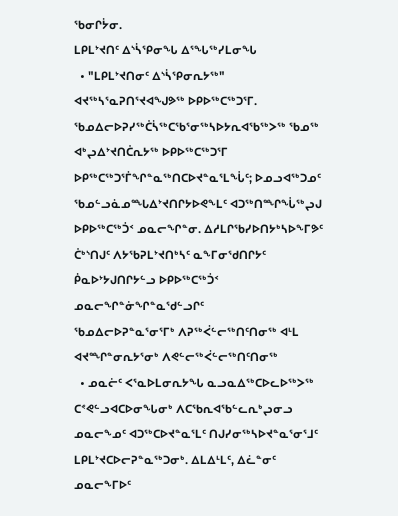ᖃᓂᒋᔮᓂ.
ᒪᑭᒪᔾᔪᑎᑦ ᐃᔅᓵᕿᓂᖓ ᐃᕐᖓᖅᓯᒪᓂᖓ
  • "ᒪᑭᒪᔾᔪᑎᓂᑦ ᐃᔅᓵᕿᓂᕆᔭᖅ" ᐊᔪᖅᓴᕐᓇᕈᑎᕐᔪᐊᖑᕗᖅ ᐅᑭᐅᖅᑕᖅᑐᕐᒥ. ᖃᓄᐃᓕᐅᕈᓯᖅᑖᓵᖅᑕᖃᕐᓂᖅᓴᐅᔭᕆᐊᖃᖅᐳᖅ ᖃᓄᖅ ᐊᒃᖢᐃᔾᔪᑎᑖᕆᔭᖅ ᐅᑭᐅᖅᑕᖅᑐᕐᒥ ᐅᑭᖅᑕᖅᑐᕐᒦᖏᓐᓇᖅᑎᑕᐅᔪᓐᓇᕐᒪᖔᑦ; ᐅᓄᓗᐊᖅᑐᓄᑦ ᖃᓄᓪᓗᓈᓄᙵᐃᔾᔪᑎᒋᔭᐅᕙᖕᒪᑦ ᐊᑐᖅᑎᙱᖔᖅᖢᒍ ᐅᑭᐅᖅᑕᖅᑑᑉ ᓄᓇᓕᖏᓐᓂ. ᐃᓱᒪᒋᖃᓯᐅᑎᔭᒃᓴᐅᖕᒥᕗᑦ ᑖᒃᔅᑎᒍᑦ ᐱᔭᖃᕈᒪᔾᔪᑎᒃᓴᑦ ᓇᖕᒥᓂᖁᑎᒋᔭᑦ ᑮᓇᐅᔾᔭᒍᑎᒋᔭᓪᓗ ᐅᑭᐅᖅᑕᖅᑑᑉ ᓄᓇᓕᖏᓐᓃᖏᓐᓇᖁᓪᓗᒋᑦ
ᖃᓄᐃᓕᐅᕈᓐᓇᕐᓂᕐᒥᒃ ᐱᕈᖅᐹᓪᓕᖅᑎᑦᑎᓂᖅ ᐊᒻᒪ ᐊᔪᙱᓐᓂᕆᔭᕐᓂᒃ ᐱᕙᓪᓕᖅᐹᓪᓕᖅᑎᑦᑎᓂᖅ
  • ᓄᓇᓖᑦ ᐸᕐᓇᐅᒪᓂᕆᔭᖓ ᓇᓗᓇᐃᖅᑕᐅᓚᐅᖅᐳᖅ ᑕᕝᕙᓪᓗᐊᑕᐅᓂᖓᓂᒃ ᐱᑕᖃᕆᐊᖃᓪᓚᕆᒃᖢᓂᓗ ᓄᓇᓕᖕᓄᑦ ᐊᑐᖅᑕᐅᔪᓐᓇᕐᒪᑦ ᑎᒍᓯᓂᖅᓴᐅᔪᓐᓇᕐᓂᕐᒧᑦ ᒪᑭᒪᔾᔪᑕᐅᓕᕈᓐᓇᖅᑐᓂᒃ. ᐃᒪᐃᒻᒪᑦ, ᐃᓛᓐᓂᑦ ᓄᓇᓕᖕᒥᐅᑦ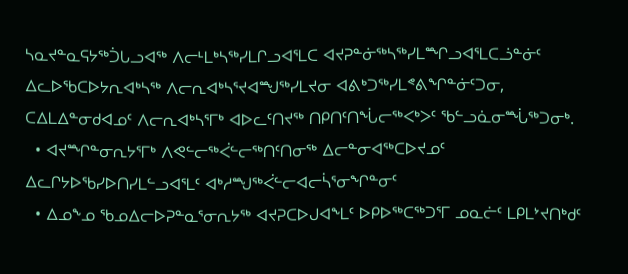ᓴᓇᔪᓐᓇᕋᔭᖅᑑᒐᓗᐊᖅ ᐱᓕᒻᒪᒃᓴᖅᓯᒪᒋᓗᐊᕐᒪᑕ ᐊᔪᕈᓐᓃᖅᓴᖅᓯᒪᙱᓗᐊᕐᒪᑕᓘᓐᓃᑦ ᐃᓚᐅᖃᑕᐅᔭᕆᐊᒃᓴᖅ ᐱᓕᕆᐊᒃᓴᕐᔪᐊᙳᖅᓯᒪᔪᓂ ᐊᕕᒃᑐᖅᓯᒪᕝᕕᖏᓐᓃᑦᑐᓂ, ᑕᐃᒪᐃᓐᓂᑯᐊᓄᑦ ᐱᓕᕆᐊᒃᓴᕐᒥᒃ ᐊᐅᓚᑦᑎᔪᖅ ᑎᑭᑎᑦᑎᖔᓕᖅᐸᒃᐳᑦ ᖃᓪᓗᓈᓂᙶᖅᑐᓂᒃ.
  • ᐊᔪᙱᓐᓂᕆᔭᕐᒥᒃ ᐱᕙᓪᓕᖅᐹᓪᓕᖅᑎᑦᑎᓂᖅ ᐃᓕᓐᓂᐊᖅᑕᐅᔪᓄᑦ ᐃᓚᒋᔭᐅᖃᓯᐅᑎᓯᒪᓪᓗᐊᕐᒪᑦ ᐊᒃᓱᙳᖅᐹᓪᓕᐊᓕᓵᕐᓂᖏᓐᓂᑦ
  • ᐃᓄᖕᓄ ᖃᓄᐃᓕᐅᕈᓐᓇᕐᓂᕆᔭᖅ ᐊᔪᕈᑕᐅᒍᐊᖕᒪᑦ ᐅᑭᐅᖅᑕᖅᑐᕐᒥ ᓄᓇᓖᑦ ᒪᑭᒪᔾᔪᑎᒃᑯᑦ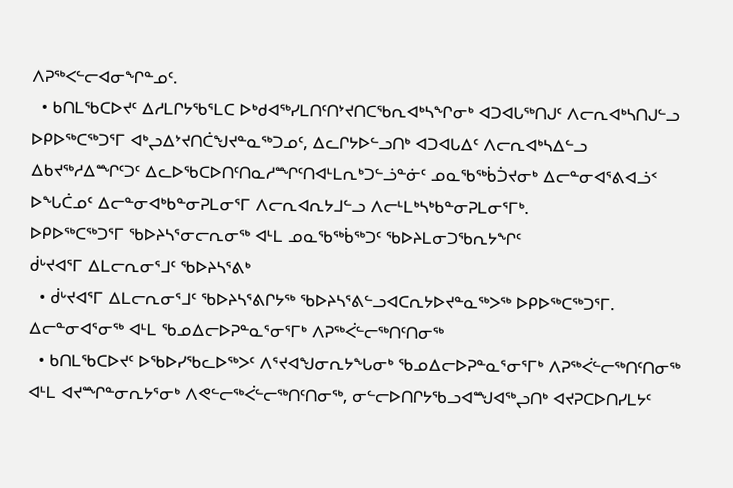ᐱᕈᖅᐸᓪᓕᐊᓂᖏᓐᓄᑦ.
  • ᑲᑎᒪᖃᑕᐅᔪᑦ ᐃᓱᒪᒋᔭᖃᕐᒪᑕ ᐅᒃᑯᐊᖅᓯᒪᑎᑦᑎᔾᔪᑎᑕᖃᕆᐊᒃᓴᖏᓂᒃ ᐊᑐᐊᒐᖅᑎᒍᑦ ᐱᓕᕆᐊᒃᓴᑎᒍᓪᓗ ᐅᑭᐅᖅᑕᖅᑐᕐᒥ ᐊᒃᖢᐃᔾᔪᑎᑖᖑᔪᓐᓇᖅᑐᓄᑦ, ᐃᓚᒋᔭᐅᓪᓗᑎᒃ ᐊᑐᐊᒐᐃᑦ ᐱᓕᕆᐊᒃᓴᐃᓪᓗ ᐃᑲᔪᖅᓱᐃᙱᑦᑐᑦ ᐃᓚᐅᖃᑕᐅᑎᑦᑎᓇᓱᙱᑦᑎᐊᒻᒪᕆᒃᑐᓪᓘᓐᓃᑦ ᓄᓇᖃᖅᑳᑑᔪᓂᒃ ᐃᓕᓐᓂᐊᕐᕕᐊᓘᑉ ᐅᖓᑖᓄᑦ ᐃᓕᓐᓂᐊᒃᑲᓐᓂᕈᒪᓂᕐᒥ ᐱᓕᕆᐊᕆᔭᒧᓪᓗ ᐱᓕᒻᒪᒃᓴᒃᑲᓐᓂᕈᒪᓂᕐᒥᒃ.
ᐅᑭᐅᖅᑕᖅᑐᕐᒥ ᖃᐅᔨᓴᕐᓂᓕᕆᓂᖅ ᐊᒻᒪ ᓄᓇᖃᖅᑳᖅᑐᑦ ᖃᐅᔨᒪᓂᑐᖃᕆᔭᖏᑦ
ᑰᒡᔪᐊᕐᒥ ᐃᒪᓕᕆᓂᕐᒧᑦ ᖃᐅᔨᓴᕐᕕᒃ
  • ᑰᒡᔪᐊᕐᒥ ᐃᒪᓕᕆᓂᕐᒧᑦ ᖃᐅᔨᓴᕐᕕᒋᔭᖅ ᖃᐅᔨᓴᕐᕕᓪᓗᐊᑕᕆᔭᐅᔪᓐᓇᖅᐳᖅ ᐅᑭᐅᖅᑕᖅᑐᕐᒥ.
ᐃᓕᓐᓂᐊᕐᓂᖅ ᐊᒻᒪ ᖃᓄᐃᓕᐅᕈᓐᓇᕐᓂᕐᒥᒃ ᐱᕈᖅᐹᓪᓕᖅᑎᑦᑎᓂᖅ
  • ᑲᑎᒪᖃᑕᐅᔪᑦ ᐅᖃᐅᓯᖃᓚᐅᖅᐳᑦ ᐱᕐᔪᐊᖑᓂᕆᔭᖓᓂᒃ ᖃᓄᐃᓕᐅᕈᓐᓇᕐᓂᕐᒥᒃ ᐱᕈᖅᐹᓪᓕᖅᑎᑦᑎᓂᖅ ᐊᒻᒪ ᐊᔪᙱᓐᓂᕆᔭᕐᓂᒃ ᐱᕙᓪᓕᖅᐹᓪᓕᖅᑎᑦᑎᓂᖅ, ᓂᓪᓕᐅᑎᒋᔭᖃᓗᐊᙳᐊᖅᖢᑎᒃ ᐊᔪᕈᑕᐅᑎᓯᒪᔭᑦ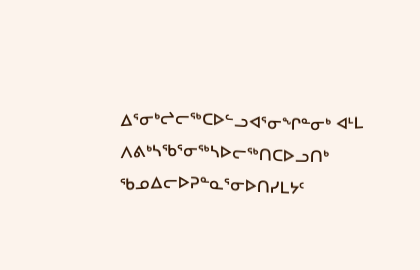ᐃᕐᓂᒃᖠᓕᖅᑕᐅᓪᓗᐊᕐᓂᖏᓐᓂᒃ ᐊᒻᒪ ᐱᕕᒃᓴᖃᕐᓂᖅᓴᐅᓕᖅᑎᑕᐅᓗᑎᒃ ᖃᓄᐃᓕᐅᕈᓐᓇᕐᓂᐅᑎᓯᒪᔭᑦ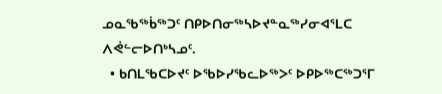ᓄᓇᖃᖅᑳᖅᑐᑦ ᑎᑭᐅᑎᓂᖅᓴᐅᔪᓐᓇᖅᓯᓂᐊᕐᒪᑕ ᐱᕚᓪᓕᐅᑎᒃᓴᓄᑦ.
  • ᑲᑎᒪᖃᑕᐅᔪᑦ ᐅᖃᐅᓯᖃᓚᐅᖅᐳᑦ ᐅᑭᐅᖅᑕᖅᑐᕐᒥ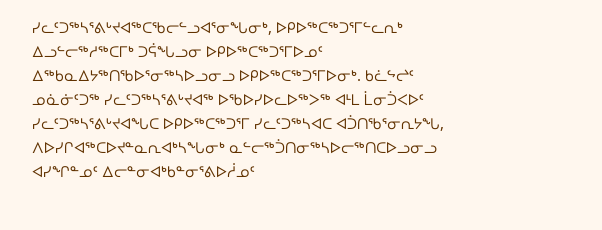ᓯᓚᑦᑐᖅᓴᕐᕕᒡᔪᐊᖅᑕᖃᓕᓪᓗᐊᕐᓂᖓᓂᒃ, ᐅᑭᐅᖅᑕᖅᑐᕐᒥᓪᓚᕆᒃ ᐃᓗᓪᓕᖅᓱᖅᑕᒥᒃ ᑐᕌᖓᓗᓂ ᐅᑭᐅᖅᑕᖅᑐᕐᒥᐅᓄᑦ ᐃᖅᑲᓇᐃᔭᖅᑎᖃᐅᕐᓂᖅᓴᐅᓗᓂᓗ ᐅᑭᐅᖅᑕᖅᑐᕐᒥᐅᓂᒃ. ᑲᓛᖦᖠᑦ ᓄᓈᓃᑦᑐᖅ ᓯᓚᑦᑐᖅᓴᕐᕕᒡᔪᐊᖅ ᐅᖃᐅᓯᐅᓚᐅᖅᐳᖅ ᐊᒻᒪ ᒫᓂᑑᐸᐅᑦ ᓯᓚᑦᑐᖅᓴᕐᕕᒡᔪᐊᖓᑕ ᐅᑭᐅᖅᑕᖅᑐᕐᒥ ᓯᓚᑦᑐᖅᓴᐊᑕ ᐊᑑᑎᖃᕐᓂᕆᔭᖓ, ᐱᐅᓯᒋᐊᖅᑕᐅᔪᓐᓇᕆᐊᒃᓴᖓᓂᒃ ᓇᓪᓕᖅᑑᑎᓂᖅᓴᐅᓕᖅᑎᑕᐅᓗᓂᓗ ᐊᓯᖏᓐᓄᑦ ᐃᓕᓐᓂᐊᒃᑲᓐᓂᕐᕕᐅᓲᓄᑦ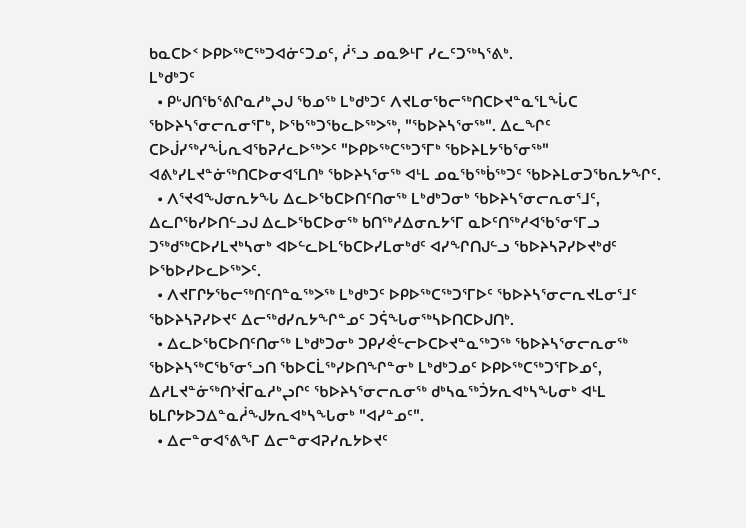ᑲᓇᑕᐅᑉ ᐅᑭᐅᖅᑕᖅᑐᐊᓃᑦᑐᓄᑦ, ᓲᕐᓗ ᓄᓇᕗᒻᒥ ᓯᓚᑦᑐᖅᓴᕐᕕᒃ.
ᒪᒃᑯᒃᑐᑦ
  • ᑭᒡᒍᑎᖃᕐᕕᒋᓇᓱᒃᖢᒍ ᖃᓄᖅ ᒪᒃᑯᒃᑐᑦ ᐱᔪᒪᓂᖃᓕᖅᑎᑕᐅᔪᓐᓇᕐᒪᖔᑕ ᖃᐅᔨᓴᕐᓂᓕᕆᓂᕐᒥᒃ, ᐅᖃᖅᑐᖃᓚᐅᖅᐳᖅ, "ᖃᐅᔨᓴᕐᓂᖅ". ᐃᓚᖏᑦ ᑕᐅᒎᓯᖅᓯᖔᕆᐊᖃᕈᓱᓚᐅᖅᐳᑦ "ᐅᑭᐅᖅᑕᖅᑐᕐᒥᒃ ᖃᐅᔨᒪᔭᖃᕐᓂᖅ" ᐊᕕᒃᓯᒪᔪᓐᓃᖅᑎᑕᐅᓂᐊᕐᒪᑎᒃ ᖃᐅᔨᓴᕐᓂᖅ ᐊᒻᒪ ᓄᓇᖃᖅᑳᖅᑐᑦ ᖃᐅᔨᒪᓂᑐᖃᕆᔭᖏᑦ.
  • ᐱᕐᔪᐊᖑᓂᕆᔭᖓ ᐃᓚᐅᖃᑕᐅᑎᑦᑎᓂᖅ ᒪᒃᑯᒃᑐᓂᒃ ᖃᐅᔨᓴᕐᓂᓕᕆᓂᕐᒧᑦ, ᐃᓚᒋᖃᓯᐅᑎᓪᓗᒍ ᐃᓚᐅᖃᑕᐅᓂᖅ ᑲᑎᖅᓱᐃᓂᕆᔭᕐᒥ ᓇᐅᑦᑎᖅᓱᐊᖃᕐᓂᕐᒥᓗ ᑐᖅᑯᖅᑕᐅᓯᒪᔪᒃᓴᓂᒃ ᐊᐅᓪᓚᐅᒪᖃᑕᐅᓯᒪᓂᒃᑯᑦ ᐊᓯᖏᑎᒍᓪᓗ ᖃᐅᔨᓴᕈᓯᐅᔪᒃᑯᑦ ᐅᖃᐅᓯᐅᓚᐅᖅᐳᑦ.
  • ᐱᔪᒥᒋᔭᖃᓕᖅᑎᑦᑎᓐᓇᖅᐳᖅ ᒪᒃᑯᒃᑐᑦ ᐅᑭᐅᖅᑕᖅᑐᕐᒥᐅᑦ ᖃᐅᔨᓴᕐᓂᓕᕆᔪᒪᓂᕐᒧᑦ ᖃᐅᔨᓴᕈᓯᐅᔪᑦ ᐃᓕᖅᑯᓯᕆᔭᖏᓐᓄᑦ ᑐᕌᖓᓂᖅᓴᐅᑎᑕᐅᒍᑎᒃ.
  • ᐃᓚᐅᖃᑕᐅᑎᑦᑎᓂᖅ ᒪᒃᑯᒃᑐᓂᒃ ᑐᑭᓯᕚᓪᓕᐅᑕᐅᔪᓐᓇᖅᑐᖅ ᖃᐅᔨᓴᕐᓂᓕᕆᓂᖅ ᖃᐅᔨᓴᖅᑕᖃᕐᓂᕐᓗᑎ ᖃᐅᑕᒫᖅᓯᐅᑎᖏᓐᓂᒃ ᒪᒃᑯᒃᑐᓄᑦ ᐅᑭᐅᖅᑕᖅᑐᕐᒥᐅᓄᑦ, ᐃᓱᒪᔪᓐᓃᖅᑎᔾᔫᒥᓇᓱᒃᖢᒋᑦ ᖃᐅᔨᓴᕐᓂᓕᕆᓂᖅ ᑯᒃᓴᓇᖅᑑᔭᕆᐊᒃᓴᖓᓂᒃ ᐊᒻᒪ ᑲᒪᒋᔭᐅᑐᐃᓐᓇᓲᖑᔭᕆᐊᒃᓴᖓᓂᒃ "ᐊᓯᓐᓄᑦ".
  • ᐃᓕᓐᓂᐊᕐᕕᖕᒥ ᐃᓕᓐᓂᐊᕈᓯᕆᔭᐅᔪᑦ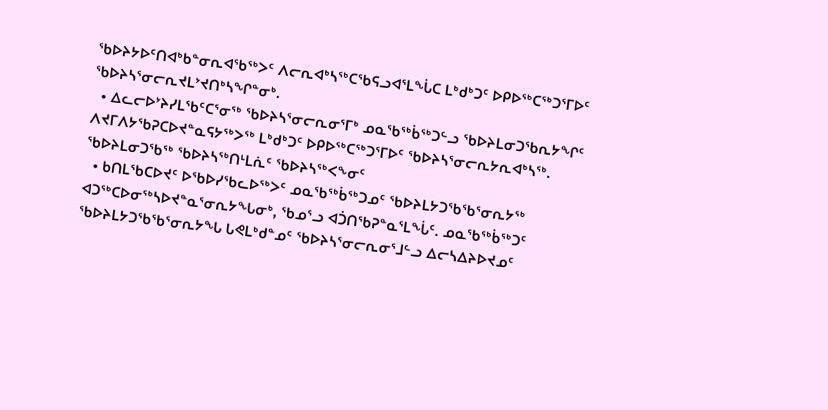ᖃᐅᔨᔭᐅᑦᑎᐊᒃᑲᓐᓂᕆᐊᖃᖅᐳᑦ ᐱᓕᕆᐊᒃᓴᖅᑕᖃᕋᓗᐊᕐᒪᖔᑕ ᒪᒃᑯᒃᑐᑦ ᐅᑭᐅᖅᑕᖅᑐᕐᒥᐅᑦ ᖃᐅᔨᓴᕐᓂᓕᕆᔪᒪᔾᔪᑎᒃᓴᖏᓐᓂᒃ.
  • ᐃᓚᓕᐅᔾᔨᓯᒪᖃᑦᑕᕐᓂᖅ ᖃᐅᔨᓴᕐᓂᓕᕆᓂᕐᒥᒃ ᓄᓇᖃᖅᑳᖅᑐᓪᓗ ᖃᐅᔨᒪᓂᑐᖃᕆᔭᖏᑦ ᐱᔪᒥᐱᔭᖃᕈᑕᐅᔪᓐᓇᕋᔭᖅᐳᖅ ᒪᒃᑯᒃᑐᑦ ᐅᑭᐅᖅᑕᖅᑐᕐᒥᐅᑦ ᖃᐅᔨᓴᕐᓂᓕᕆᔭᕆᐊᒃᓴᖅ.
ᖃᐅᔨᒪᓂᑐᖃᖅ ᖃᐅᔨᓴᖅᑎᒻᒪᕇᑦ ᖃᐅᔨᓴᖅᐸᖕᓂᑦ
  • ᑲᑎᒪᖃᑕᐅᔪᑦ ᐅᖃᐅᓯᖃᓚᐅᖅᐳᑦ ᓄᓇᖃᖅᑳᖅᑐᓄᑦ ᖃᐅᔨᒪᔭᑐᖃᖃᕐᓂᕆᔭᖅ ᐊᑐᖅᑕᐅᓂᖅᓴᐅᔪᓐᓇᕐᓂᕆᔭᖓᓂᒃ, ᖃᓄᕐᓗ ᐊᑑᑎᖃᕈᓐᓇᕐᒪᖔᑦ. ᓄᓇᖃᖅᑳᖅᑐᑦ ᖃᐅᔨᒪᔭᑐᖃᖃᕐᓂᕆᔭᖓ ᒐᕙᒪᒃᑯᓐᓄᑦ ᖃᐅᔨᓴᕐᓂᓕᕆᓂᕐᒧᓪᓗ ᐃᓕᓴᐃᔨᐅᔪᓄᑦ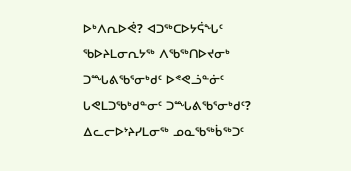ᐅᒃᐱᕆᐅᕚ? ᐊᑐᖅᑕᐅᔭᕌᖓᑦ ᖃᐅᔨᒪᓂᕆᔭᖅ ᐱᖃᖅᑎᐅᔪᓂᒃ ᑐᙵᕕᖃᕐᓂᒃᑯᑦ ᐅᕝᕙᓘᓐᓃᑦ ᒐᕙᒪᑐᖃᒃᑯᓐᓂᑦ ᑐᙵᕕᖃᕐᓂᒃᑯᑦ? ᐃᓚᓕᐅᔾᔨᓯᒪᓂᖅ ᓄᓇᖃᖅᑳᖅᑐᑦ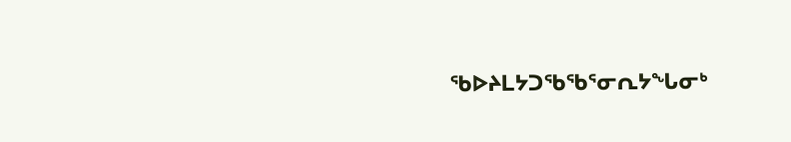ᖃᐅᔨᒪᔭᑐᖃᖃᕐᓂᕆᔭᖓᓂᒃ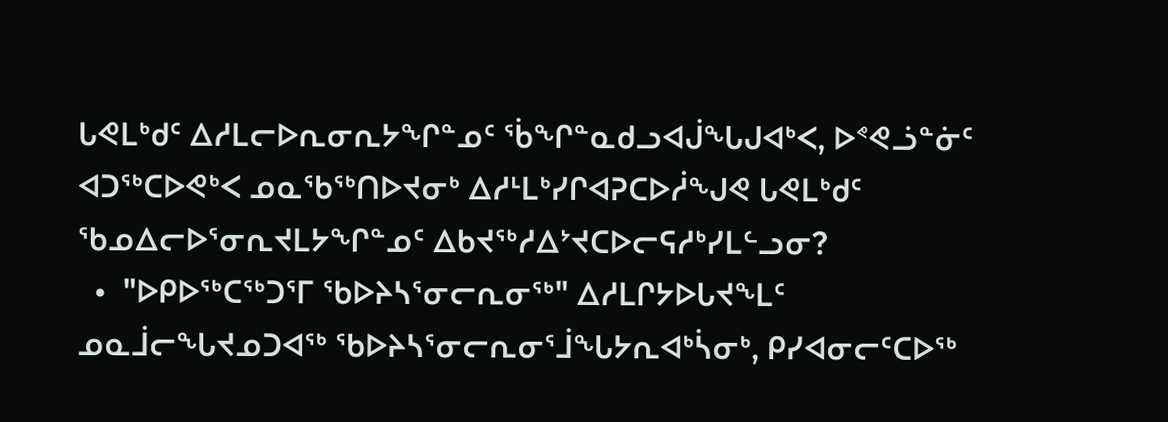ᒐᕙᒪᒃᑯᑦ ᐃᓱᒪᓕᐅᕆᓂᕆᔭᖏᓐᓄᑦ ᖄᖏᓐᓇᑯᓗᐊᒎᖓᒍᐊᒃᐸ, ᐅᕝᕙᓘᓐᓃᑦ ᐊᑐᖅᑕᐅᕙᒃᐸ ᓄᓇᖃᖅᑎᐅᔪᓂᒃ ᐃᓱᒻᒪᒃᓯᒋᐊᕈᑕᐅᓲᖑᕙ ᒐᕙᒪᒃᑯᑦ ᖃᓄᐃᓕᐅᕐᓂᕆᔪᒪᔭᖏᓐᓄᑦ ᐃᑲᔪᖅᓱᐃᔾᔪᑕᐅᓕᕋᓱᒃᓯᒪᓪᓗᓂ?
  •  "ᐅᑭᐅᖅᑕᖅᑐᕐᒥ ᖃᐅᔨᓴᕐᓂᓕᕆᓂᖅ" ᐃᓱᒪᒋᔭᐅᒐᔪᖕᒪᑦ ᓄᓇᒨᓕᖓᔪᓄᑐᐊᖅ ᖃᐅᔨᓴᕐᓂᓕᕆᓂᕐᒨᖓᔭᕆᐊᒃᓵᓂᒃ, ᑭᓯᐊᓂᓕᑦᑕᐅᖅ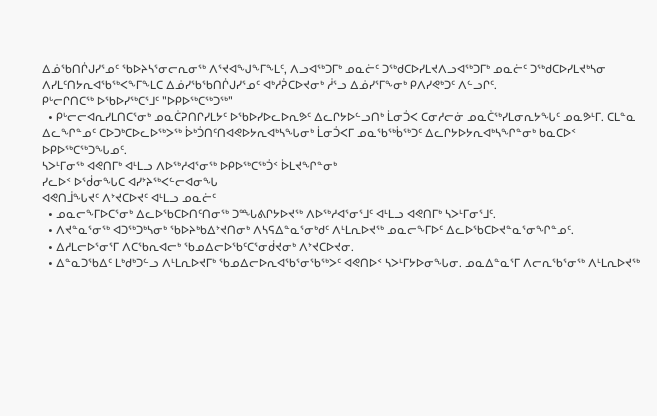ᐃᓅᖃᑎᒌᒍᓯᕐᓄᑦ ᖃᐅᔨᓴᕐᓂᓕᕆᓂᖅ ᐱᕐᔪᐊᖑᖕᒥᖕᒪᑦ, ᐱᓗᐊᖅᑐᒥᒃ ᓄᓇᓖᑦ ᑐᖅᑯᑕᐅᓯᒪᔪᐱᓗᐊᖅᑐᒥᒃ ᓄᓇᓖᑦ ᑐᖅᑯᑕᐅᓯᒪᔪᒃᓴᓂ ᐱᓯᒪᑦᑎᔭᕆᐊᖃᖅᐸᖕᒥᖕᒪᑕ ᐃᓅᓯᖃᖃᑎᒌᒍᓯᕐᓄᑦ ᐊᒃᓱᕉᑕᐅᔪᓂᒃ ᓲᕐᓗ ᐃᓅᓯᕐᒥᖕᓂᒃ ᑭᐱᓯᕙᒃᑐᑦ ᐱᓪᓗᒋᑦ.
ᑭᒡᓕᒋᑎᑕᖅ ᐅᖃᐅᓯᖅᑕᕐᒧᑦ "ᐅᑭᐅᖅᑕᖅᑐᖅ"
  • ᑭᒡᓕᓕᐊᕆᓯᒪᑎᑕᕐᓂᒃ ᓄᓇᑖᕈᑎᒋᓯᒪᔭᑦ ᐅᖃᐅᓯᐅᓚᐅᕆᕗᑦ ᐃᓚᒋᔭᐅᓪᓗᑎᒃ ᒫᓂᑑᐸ ᑕᓂᓱᓕᓃ ᓄᓇᑖᖅᓯᒪᓂᕆᔭᖓᑦ ᓄᓇᕗᒻᒥ. ᑕᒪᓐᓇ ᐃᓚᖏᓐᓄᑦ ᑕᐅᑐᒃᑕᐅᓚᐅᖅᐳᖅ ᐆᒃᑑᑎᑦᑎᐊᕙᐅᔭᕆᐊᒃᓴᖓᓂᒃ ᒫᓂᑑᐸᒥ ᓄᓇᖃᖅᑳᖅᑐᑦ ᐃᓚᒋᔭᐅᔭᕆᐊᒃᓴᖏᓐᓂᒃ ᑲᓇᑕᐅᑉ ᐅᑭᐅᖅᑕᖅᑐᖓᓄᑦ.
ᓴᐳᒻᒥᓂᖅ ᐊᕙᑎᒥᒃ ᐊᒻᒪᓗ ᐱᐅᖅᓱᐊᕐᓂᖅ ᐅᑭᐅᖅᑕᖅᑑᑉ ᐆᒪᔪᖏᓐᓂᒃ
ᓯᓚᐅᑉ ᐅᖂᓂᖓᑕ ᐊᓯᔾᔨᖅᐸᓪᓕᐊᓂᖓ
ᐊᕙᑎᒨᖓᔪᑦ ᐱᔾᔪᑕᐅᔪᑦ ᐊᒻᒪᓗ ᓄᓇᓖᑦ
  • ᓄᓇᓕᖕᒥᐅᑕᕐᓂᒃ ᐃᓚᐅᖃᑕᐅᑎᑦᑎᓂᖅ ᑐᙵᕕᒋᔭᐅᔪᖅ ᐱᐅᖅᓱᐊᕐᓂᕐᒧᑦ ᐊᒻᒪᓗ ᐊᕙᑎᒥᒃ ᓴᐳᒻᒥᓂᕐᒧᑦ.
  • ᐱᔪᓐᓇᕐᓂᖅ ᐊᑐᖅᑐᒃᓴᓂᒃ ᖃᐅᔨᒃᑲᐃᔾᔪᑎᓂᒃ ᐱᓴᕋᐃᓐᓇᕐᓂᒃᑯᑦ ᐱᒻᒪᕆᐅᔪᖅ ᓄᓇᓕᖕᒥᐅᑦ ᐃᓚᐅᖃᑕᐅᔪᓐᓇᕐᓂᖏᓐᓄᑦ.
  • ᐃᓱᒪᓕᐅᕐᓂᕐᒥ ᐱᑕᖃᕆᐊᓕᒃ ᖃᓄᐃᓕᐅᖃᑦᑕᕐᓂᑰᔪᓂᒃ ᐱᔾᔪᑕᐅᔪᓂ.
  • ᐃᓐᓇᑐᖃᐃᑦ ᒪᒃᑯᒃᑐᓪᓗ ᐱᒻᒪᕆᐅᔪᒥᒃ ᖃᓄᐃᓕᐅᕆᐊᖃᕐᓂᖃᖅᐳᑦ ᐊᕙᑎᐅᑉ ᓴᐳᒻᒥᔭᐅᓂᖓᓂ. ᓄᓇᐃᓐᓇᕐᒥ ᐱᓕᕆᖃᕐᓂᖅ ᐱᒻᒪᕆᐅᔪᖅ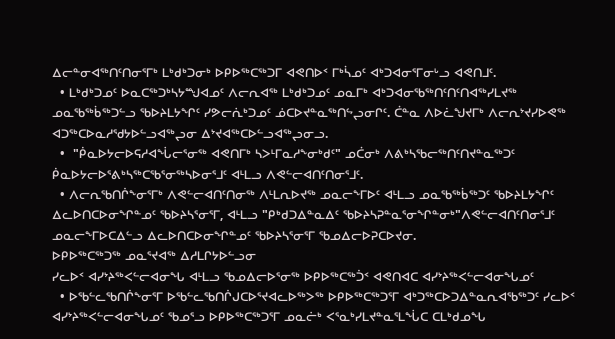ᐃᓕᓐᓂᐊᖅᑎᑦᑎᓂᕐᒥᒃ ᒪᒃᑯᒃᑐᓂᒃ ᐅᑭᐅᖅᑕᖅᑐᒥ ᐊᕙᑎᐅᑉ ᒥᒃᓵᓄᑦ ᐊᒃᑐᐊᓂᕐᒥᓂᒡᓗ ᐊᕙᑎᒧᑦ.
  • ᒪᒃᑯᒃᑐᓄᑦ ᐅᓇᑕᖅᑐᒃᓴᔭᙳᐊᓄᑦ ᐱᓕᕆᐊᖅ ᒪᒃᑯᒃᑐᓄᑦ ᓄᓇᒥᒃ ᐊᒃᑐᐊᓂᖃᖅᑎᑦᑎᑦᑎᐊᖅᓯᒪᔪᖅ ᓄᓇᖃᖅᑳᖅᑐᓪᓗ ᖃᐅᔨᒪᔭᖏᑦ ᓯᕗᓕᕇᒃᑐᓄᑦ ᓅᑕᐅᔪᓐᓇᖅᑎᖦᖢᓂᒋᑦ. ᑖᓐᓇ ᐱᐅᓛᖑᔪᒥᒃ ᐱᓕᕆᔾᔪᓯᐅᕙᖅ ᐊᑐᖅᑕᐅᓇᓱᖁᔭᐅᓪᓗᐊᖅᖢᓂ ᐃᔾᔪᐊᖅᑕᐅᓪᓗᐊᖅᖢᓂᓗ.
  •  "ᑮᓇᐅᔭᓕᐅᕋᓱᐊᖔᓕᕐᓂᖅ ᐊᕙᑎᒥᒃ ᓴᐳᒻᒥᓇᓱᖕᓂᒃᑯᑦ" ᓄᑖᓂᒃ ᐱᕕᒃᓴᖃᓕᖅᑎᑦᑎᔪᓐᓇᖅᑐᑦ ᑮᓇᐅᔭᓕᐅᕐᕕᒃᓴᖅᑕᖃᕐᓂᖅᓴᐅᓂᕐᒧᑦ ᐊᒻᒪᓗ ᐱᕙᓪᓕᐊᑎᑦᑎᓂᕐᒧᑦ.
  • ᐱᓕᕆᖃᑎᒌᖕᓂᕐᒥᒃ ᐱᕙᓪᓕᐊᑎᑦᑎᓂᖅ ᐱᒻᒪᕆᐅᔪᖅ ᓄᓇᓕᖕᒥᐅᑦ ᐊᒻᒪᓗ ᓄᓇᖃᖅᑳᖅᑐᑦ ᖃᐅᔨᒪᔭᖏᑦ ᐃᓚᐅᑎᑕᐅᓂᖏᓐᓄᑦ ᖃᐅᔨᓴᕐᓂᕐᒥ, ᐊᒻᒪᓗ "ᑭᒃᑯᑐᐃᓐᓇᐃᑦ ᖃᐅᔨᓴᕈᓐᓇᕐᓂᖏᓐᓂᒃ"ᐱᕙᓪᓕᐊᑎᑦᑎᓂᕐᒧᑦ ᓄᓇᓕᖕᒥᐅᑕᐃᓪᓗ ᐃᓚᐅᑎᑕᐅᓂᖏᓐᓄᑦ ᖃᐅᔨᓴᕐᓂᕐᒥ ᖃᓄᐃᓕᐅᕈᑕᐅᔪᓂ.
ᐅᑭᐅᖅᑕᖅᑐᖅ ᓄᓇᕐᔪᐊᖅ ᐃᓱᒪᒋᔭᐅᓪᓗᓂ
ᓯᓚᐅᑉ ᐊᓯᔾᔨᖅᐸᓪᓕᐊᓂᖓ ᐊᒻᒪᓗ ᖃᓄᐃᓕᐅᕐᓂᖅ ᐅᑭᐅᖅᑕᖅᑑᑉ ᐊᕙᑎᐊᑕ ᐊᓯᔾᔨᖅᐸᓪᓕᐊᓂᖓᓄᑦ
  • ᐅᖃᓪᓚᖃᑎᒌᖕᓂᕐᒥ ᐅᖃᓪᓚᖃᑎᒌᒍᑕᐅᕐᔪᐊᓚᐅᖅᐳᖅ ᐅᑭᐅᖅᑕᖅᑐᕐᒥ ᐊᒃᑐᖅᑕᐅᑐᐃᓐᓇᕆᐊᖃᖅᑐᑦ ᓯᓚᐅᑉ ᐊᓯᔾᔨᖅᐸᓪᓕᐊᓂᖓᓄᑦ ᖃᓄᕐᓗ ᐅᑭᐅᖅᑕᖅᑐᕐᒥ ᓄᓇᓖᒃ ᐸᕐᓇᒃᓯᒪᔪᓐᓇᕐᒪᖔᑕ ᑕᒪᒃᑯᓄᖓ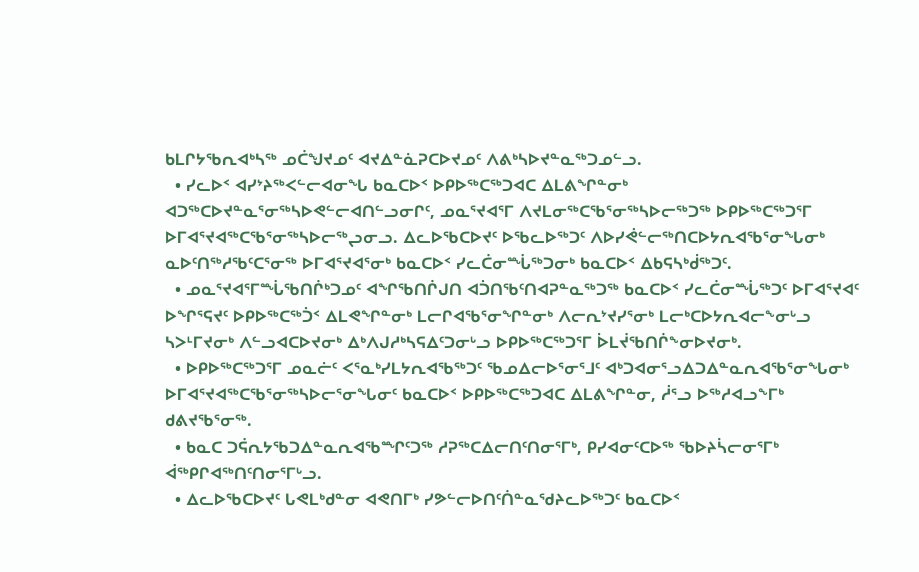ᑲᒪᒋᔭᖃᕆᐊᒃᓴᖅ ᓄᑖᖑᔪᓄᑦ ᐊᔪᐃᓐᓈᕈᑕᐅᔪᓄᑦ ᐱᕕᒃᓴᐅᔪᓐᓇᖅᑐᓄᓪᓗ.
  • ᓯᓚᐅᑉ ᐊᓯᔾᔨᖅᐸᓪᓕᐊᓂᖓ ᑲᓇᑕᐅᑉ ᐅᑭᐅᖅᑕᖅᑐᐊᑕ ᐃᒪᕕᖏᓐᓂᒃ ᐊᑐᖅᑕᐅᔪᓐᓇᕐᓂᖅᓴᐅᕙᓪᓕᐊᑎᓪᓗᓂᒋᑦ, ᓄᓇᕐᔪᐊᕐᒥ ᐱᔪᒪᓂᖅᑕᖃᕐᓂᖅᓴᐅᓕᖅᑐᖅ ᐅᑭᐅᖅᑕᖅᑐᕐᒥ ᐅᒥᐊᕐᔪᐊᖅᑕᖃᕐᓂᖅᓴᐅᓕᖅᖢᓂᓗ. ᐃᓚᐅᖃᑕᐅᔪᑦ ᐅᖃᓚᐅᖅᑐᑦ ᐱᐅᓯᕚᓪᓕᖅᑎᑕᐅᔭᕆᐊᖃᕐᓂᖓᓂᒃ ᓇᐅᑦᑎᖅᓱᖃᑦᑕᕐᓂᖅ ᐅᒥᐊᕐᔪᐊᕐᓂᒃ ᑲᓇᑕᐅᑉ ᓯᓚᑖᓂᙶᖅᑐᓂᒃ ᑲᓇᑕᐅᑉ ᐃᑲᕋᓴᒃᑰᖅᑐᑦ.
  • ᓄᓇᕐᔪᐊᕐᒥᙶᖃᑎᒌᒃᑐᓄᑦ ᐊᖏᖃᑎᒌᒍᑎ ᐊᑑᑎᖃᑦᑎᐊᕈᓐᓇᖅᑐᖅ ᑲᓇᑕᐅᑉ ᓯᓚᑖᓂᙶᖅᑐᑦ ᐅᒥᐊᕐᔪᐊᑦ ᐅᖏᕐᕋᔪᑦ ᐅᑭᐅᖅᑕᖅᑑᑉ ᐃᒪᕙᖏᓐᓂᒃ ᒪᓕᒋᐊᖃᕐᓂᖏᓐᓂᒃ ᐱᓕᕆᔾᔪᓯᕐᓂᒃ ᒪᓕᒃᑕᐅᔭᕆᐊᓕᖕᓂᒡᓗ ᓴᐳᒻᒥᔪᓂᒃ ᐱᓪᓗᐊᑕᐅᔪᓂᒃ ᐃᒃᐱᒍᓱᒃᓴᕋᐃᑦᑐᓂᒡᓗ ᐅᑭᐅᖅᑕᖅᑐᕐᒥ ᐆᒪᔫᖃᑎᒌᖕᓂᐅᔪᓂᒃ.
  • ᐅᑭᐅᖅᑕᖅᑐᕐᒥ ᓄᓇᓖᑦ ᐸᕐᓇᒃᓯᒪᔭᕆᐊᖃᖅᑐᑦ ᖃᓄᐃᓕᐅᕐᓂᕐᒧᑦ ᐊᒃᑐᐊᓂᕐᓗᐃᑐᐃᓐᓇᕆᐊᖃᕐᓂᖓᓂᒃ ᐅᒥᐊᕐᔪᐊᖅᑕᖃᕐᓂᖅᓴᐅᓕᕐᓂᖓᓂᑦ ᑲᓇᑕᐅᑉ ᐅᑭᐅᖅᑕᖅᑐᐊᑕ ᐃᒪᕕᖏᓐᓂ, ᓲᕐᓗ ᐅᖅᓱᐊᓗᖕᒥᒃ ᑯᕕᔪᖃᕐᓂᖅ.
  • ᑲᓇᑕ ᑐᕌᕆᔭᖃᑐᐃᓐᓇᕆᐊᖃᙱᑦᑐᖅ ᓱᕈᖅᑕᐃᓕᑎᑦᑎᓂᕐᒥᒃ, ᑭᓯᐊᓂᑦᑕᐅᖅ ᖃᐅᔨᓵᓕᓂᕐᒥᒃ ᐋᖅᑭᒋᐊᖅᑎᑦᑎᓂᕐᒥᒡᓗ.
  • ᐃᓚᐅᖃᑕᐅᔪᑦ ᒐᕙᒪᒃᑯᓐᓂ ᐊᕙᑎᒥᒃ ᓯᕗᓪᓕᐅᑎᑦᑏᓐᓇᖁᔨᓚᐅᖅᑐᑦ ᑲᓇᑕᐅᑉ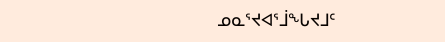ᓄᓇᕐᔪᐊᕐᒨᖓᔪᒧᑦ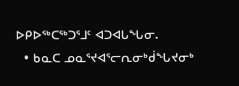ᐅᑭᐅᖅᑕᖅᑐᕐᒧᑦ ᐊᑐᐊᒐᖓᓂ.
  • ᑲᓇᑕ ᓄᓇᕐᔪᐊᕐᓕᕆᓂᒃᑰᖓᔪᓂᒃ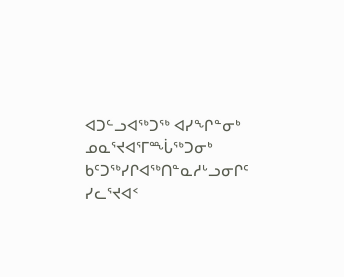ᐊᑐᓪᓗᐊᖅᑐᖅ ᐊᓯᖏᓐᓂᒃ ᓄᓇᕐᔪᐊᕐᒥᙶᖅᑐᓂᒃ ᑲᑦᑐᖅᓯᒋᐊᖅᑎᓐᓇᓱᒡᓗᓂᒋᑦ ᓯᓚᕐᔪᐊᑉ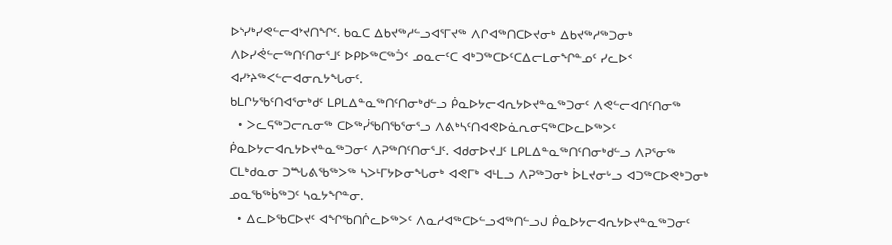ᐅᔅᓯᒃᓯᕙᓪᓕᐊᔾᔪᑎᖏᑦ. ᑲᓇᑕ ᐃᑲᔪᖅᓱᓪᓗᐊᕐᒥᔪᖅ ᐱᒋᐊᖅᑎᑕᐅᔪᓂᒃ ᐃᑲᔪᖅᓱᖅᑐᓂᒃ ᐱᐅᓯᕚᓪᓕᖅᑎᑦᑎᓂᕐᒧᑦ ᐅᑭᐅᖅᑕᖅᑑᑉ ᓄᓇᓕᑦᑕ ᐊᒃᑐᖅᑕᐅᑦᑕᐃᓕᒪᓂᖏᓐᓄᑦ ᓯᓚᐅᑉ ᐊᓯᔾᔨᖅᐸᓪᓕᐊᓂᕆᔭᖓᓂᑦ.
ᑲᒪᒋᔭᖃᑦᑎᐊᕐᓂᒃᑯᑦ ᒪᑭᒪᐃᓐᓇᖅᑎᑦᑎᓂᒃᑯᓪᓗ ᑮᓇᐅᔭᓕᐊᕆᔭᐅᔪᓐᓇᖅᑐᓂᑦ ᐱᕙᓪᓕᐊᑎᑦᑎᓂᖅ
  • ᐳᓚᕋᖅᑐᓕᕆᓂᖅ ᑕᐅᖅᓰᖃᑎᖃᕐᓂᕐᓗ ᐱᕕᒃᓴᑦᑎᐊᕙᐅᓈᕆᓂᕋᖅᑕᐅᓚᐅᖅᐳᑦ ᑮᓇᐅᔭᓕᐊᕆᔭᐅᔪᓐᓇᖅᑐᓂᑦ ᐱᕈᖅᑎᑦᑎᓂᕐᒧᑦ. ᐊᑯᓂᐅᔪᒧᑦ ᒪᑭᒪᐃᓐᓇᖅᑎᑦᑎᓂᒃᑯᓪᓗ ᐱᕈᕐᓂᖅ ᑕᒪᒃᑯᓇᓂ ᑐᙵᕕᖃᖅᐳᖅ ᓴᐳᒻᒥᔭᐅᓂᖓᓂᒃ ᐊᕙᒥᒃ ᐊᒻᒪᓗ ᐱᕈᖅᑐᓂᒃ ᐆᒪᔪᓂᒡᓗ ᐊᑐᖅᑕᐅᕙᒃᑐᓂᒃ ᓄᓇᖃᖅᑳᖅᑐᑦ ᓴᓇᔭᖏᓐᓂ.
  • ᐃᓚᐅᖃᑕᐅᔪᑦ ᐊᖏᖃᑎᒌᓚᐅᖅᐳᑦ ᐱᓇᓱᐊᖅᑕᐅᓪᓗᐊᖅᑎᓪᓗᒍ ᑮᓇᐅᔭᓕᐊᕆᔭᐅᔪᓐᓇᖅᑐᓂᑦ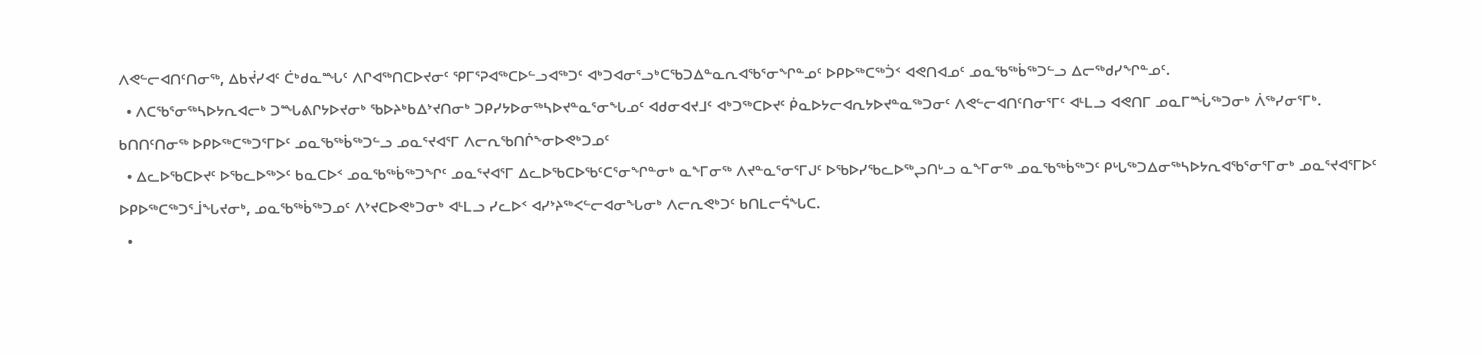ᐱᕙᓪᓕᐊᑎᑦᑎᓂᖅ, ᐃᑲᔫᓯᐊᑦ ᑖᒃᑯᓇᙵᑦ ᐱᒋᐊᖅᑎᑕᐅᔪᓂᑦ ᕿᒥᕐᕈᐊᖅᑕᐅᓪᓗᐊᖅᑐᑦ ᐊᒃᑐᐊᓂᕐᓗᒃᑕᖃᑐᐃᓐᓇᕆᐊᖃᕐᓂᖏᓐᓄᑦ ᐅᑭᐅᖅᑕᖅᑑᑉ ᐊᕙᑎᐊᓄᑦ ᓄᓇᖃᖅᑳᖅᑐᓪᓗ ᐃᓕᖅᑯᓯᖏᓐᓄᑦ.
  • ᐱᑕᖃᕐᓂᖅᓴᐅᔭᕆᐊᓕᒃ ᑐᙵᕕᒋᔭᐅᔪᓂᒃ ᖃᐅᔨᒃᑲᐃᔾᔪᑎᓂᒃ ᑐᑭᓯᔭᐅᓂᖅᓴᐅᔪᓐᓇᕐᓂᖓᓄᑦ ᐊᑯᓂᐊᔪᒧᑦ ᐊᒃᑐᖅᑕᐅᔪᑦ ᑮᓇᐅᔭᓕᐊᕆᔭᐅᔪᓐᓇᖅᑐᓂᑦ ᐱᕙᓪᓕᐊᑎᑦᑎᓂᕐᒥᑦ ᐊᒻᒪᓗ ᐊᕙᑎᒥ ᓄᓇᒥᙶᖅᑐᓂᒃ ᐲᖅᓯᓂᕐᒥᒃ.
ᑲᑎᑎᑦᑎᓂᖅ ᐅᑭᐅᖅᑕᖅᑐᕐᒥᐅᑦ ᓄᓇᖃᖅᑳᖅᑐᓪᓗ ᓄᓇᕐᔪᐊᕐᒥ ᐱᓕᕆᖃᑎᒌᖕᓂᐅᕙᒃᑐᓄᑦ
  • ᐃᓚᐅᖃᑕᐅᔪᑦ ᐅᖃᓚᐅᖅᐳᑦ ᑲᓇᑕᐅᑉ ᓄᓇᖃᖅᑳᖅᑐᖏᑦ ᓄᓇᕐᔪᐊᕐᒥ ᐃᓚᐅᖃᑕᐅᖃᑦᑕᕐᓂᖏᓐᓂᒃ ᓇᖕᒥᓂᖅ ᐱᔪᓐᓇᕐᓂᕐᒥᒍᑦ ᐅᖃᐅᓯᖃᓚᐅᖅᖢᑎᒡᓗ ᓇᖕᒥᓂᖅ ᓄᓇᖃᖅᑳᖅᑐᑦ ᑭᒡᒐᖅᑐᐃᓂᖅᓴᐅᔭᕆᐊᖃᕐᓂᕐᒥᓂᒃ ᓄᓇᕐᔪᐊᕐᒥᐅᑦ ᐅᑭᐅᖅᑕᖅᑐᕐᒨᖓᔪᓂᒃ, ᓄᓇᖃᖅᑳᖅᑐᓄᑦ ᐱᔾᔪᑕᐅᕙᒃᑐᓂᒃ ᐊᒻᒪᓗ ᓯᓚᐅᑉ ᐊᓯᔾᔨᖅᐸᓪᓕᐊᓂᖓᓂᒃ ᐱᓕᕆᕙᒃᑐᑦ ᑲᑎᒪᓕᕌᖓᑕ.
  •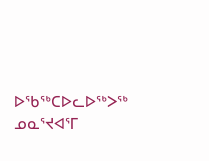ᐅᖃᖅᑕᐅᓚᐅᖅᐳᖅ ᓄᓇᕐᔪᐊᕐᒥ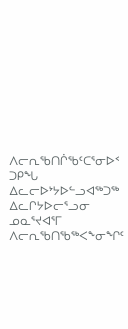ᐱᓕᕆᖃᑎᒌᖃᑦᑕᕐᓂᐅᑉ ᑐᑭᖓ ᐃᓚᓕᐅᔾᔭᐅᓪᓗᐊᖅᑐᖅ ᐃᓚᒋᔭᐅᓕᕐᓗᓂ ᓄᓇᕐᔪᐊᕐᒥ ᐱᓕᕆᖃᑎᖃᖅᐸᖕᓂᖏᑦ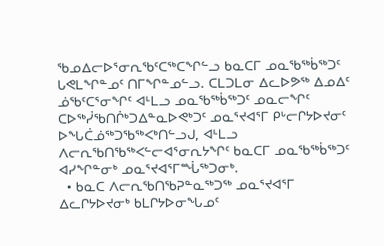ᖃᓄᐃᓕᐅᕐᓂᕆᖃᑦᑕᖅᑕᖏᓪᓗ ᑲᓇᑕᒥ ᓄᓇᖃᖅᑳᖅᑐᑦ ᒐᕙᒪᖏᓐᓄᑦ ᑎᒥᖏᓐᓄᓪᓗ. ᑕᒪᑐᒪᓂ ᐃᓚᐅᕗᖅ ᐃᓄᐃᑦ ᓅᖃᑦᑕᕐᓂᖏᑦ ᐊᒻᒪᓗ ᓄᓇᖃᖅᑳᖅᑐᑦ ᓄᓇᓕᖏᑦ ᑕᐅᖅᓰᖃᑎᒌᒃᑐᐃᓐᓇᐅᕙᒃᑐᑦ ᓄᓇᕐᔪᐊᕐᒥ ᑭᒡᓕᒋᔭᐅᔪᓂᑦ ᐅᖓᑖᓅᖅᑐᖃᖅᐸᒃᑎᓪᓗᒍ, ᐊᒻᒪᓗ ᐱᓕᕆᖃᑎᖃᖅᐸᓪᓕᐊᕐᓂᕆᔭᖏᑦ ᑲᓇᑕᒥ ᓄᓇᖃᖅᑳᖅᑐᑦ ᐊᓯᖏᓐᓂᒃ ᓄᓇᕐᔪᐊᕐᒥᙶᖅᑐᓂᒃ.
  • ᑲᓇᑕ ᐱᓕᕆᖃᑎᖃᕈᓐᓇᖅᑐᖅ ᓄᓇᕐᔪᐊᕐᒥ ᐃᓚᒋᔭᐅᔪᓂᒃ ᑲᒪᒋᔭᐅᓂᖓᓄᑦ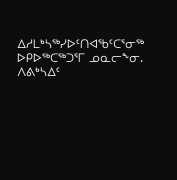ᐃᓱᒪᒃᓴᖅᓯᐅᑦᑎᐊᖃᑦᑕᕐᓂᖅ ᐅᑭᐅᖅᑕᖅᑐᕐᒥ ᓄᓇᓕᖕᓂ. ᐱᕕᒃᓴᐃᑦ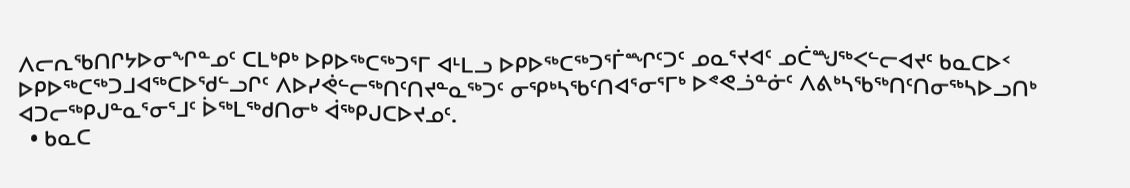ᐱᓕᕆᖃᑎᒋᔭᐅᓂᖏᓐᓄᑦ ᑕᒪᒃᑭᒃ ᐅᑭᐅᖅᑕᖅᑐᕐᒥ ᐊᒻᒪᓗ ᐅᑭᐅᖅᑕᖅᑐᕐᒦᙱᑦᑐᑦ ᓄᓇᕐᔪᐊᑦ ᓄᑖᙳᖅᐸᓪᓕᐊᔪᑦ ᑲᓇᑕᐅᑉ ᐅᑭᐅᖅᑕᖅᑐᒧᐊᖅᑕᐅᖁᓪᓗᒋᑦ ᐱᐅᓯᕚᓪᓕᖅᑎᑦᑎᔪᓐᓇᖅᑐᑦ ᓂᕿᒃᓴᖃᑦᑎᐊᕐᓂᕐᒥᒃ ᐅᕝᕙᓘᓐᓃᑦ ᐱᕕᒃᓴᖃᖅᑎᑦᑎᓂᖅᓴᐅᓗᑎᒃ ᐊᑐᓕᖅᑭᒍᓐᓇᕐᓂᕐᒧᑦ ᐆᖅᒪᖅᑯᑎᓂᒃ ᐋᖅᑭᒍᑕᐅᔪᓄᑦ.
  • ᑲᓇᑕ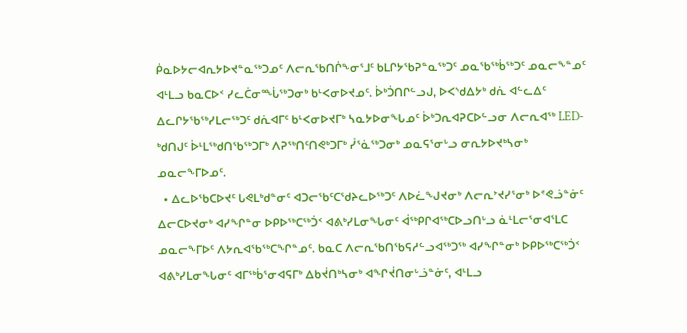ᑮᓇᐅᔭᓕᐊᕆᔭᐅᔪᓐᓇᖅᑐᓄᑦ ᐱᓕᕆᖃᑎᒌᖕᓂᕐᒧᑦ ᑲᒪᒋᔭᖃᕈᓐᓇᖅᑐᑦ ᓄᓇᖃᖅᑳᖅᑐᑦ ᓄᓇᓕᖕᓐᓄᑦ ᐊᒻᒪᓗ ᑲᓇᑕᐅᑉ ᓯᓚᑖᓂᙶᖅᑐᓂᒃ ᑲᒻᐸᓂᐅᔪᓄᑦ. ᐆᒃᑑᑎᒋᓪᓗᒍ, ᐅᐸᔅᑯᐃᔭᒃ ᑯᕇ ᐊᓪᓚᐃᑦ ᐃᓚᒋᔭᖃᖅᓯᒪᓕᖅᑐᑦ ᑯᕇᐊᒥᑦ ᑲᒻᐸᓂᐅᔪᒥᒃ ᓴᓇᔭᐅᓂᖓᓄᑦ ᐆᒃᑐᕆᐊᕈᑕᐅᓪᓗᓂ ᐱᓕᕆᐊᖅ LED-ᒃᑯᑎᒍᑦ ᐆᒻᒪᖅᑯᑎᖃᖅᑐᒥᒃ ᐱᕈᖅᑎᑦᑎᕙᒃᑐᒥᒃ ᓰᕐᓈᖅᑐᓂᒃ ᓄᓇᕋᕐᓂᒡᓗ ᓂᕆᔭᐅᔪᒃᓴᓂᒃ ᓄᓇᓕᖕᒥᐅᓄᑦ.
  • ᐃᓚᐅᖃᑕᐅᔪᑦ ᒐᕙᒪᒃᑯᓐᓂᑦ ᐊᑐᓕᖃᑦᑕᖁᔨᓚᐅᖅᑐᑦ ᐱᐅᓛᖑᔪᓂᒃ ᐱᓕᕆᔾᔪᓯᕐᓂᒃ ᐅᕝᕙᓘᓐᓃᑦ ᐃᓕᑕᐅᔪᓂᒃ ᐊᓯᖏᓐᓂ ᐅᑭᐅᖅᑕᖅᑑᑉ ᐊᕕᒃᓯᒪᓂᖓᓂᑦ ᐋᖅᑭᒋᐊᖅᑕᐅᓗᑎᒡᓗ ᓈᒻᒪᓕᕐᓂᐊᕐᒪᑕ ᓄᓇᓕᖕᒥᐅᑦ ᐱᔭᕆᐊᖃᖅᑕᖏᓐᓄᑦ. ᑲᓇᑕ ᐱᓕᕆᖃᑎᖃᕋᓱᓪᓗᐊᖅᑐᖅ ᐊᓯᖏᓐᓂᒃ ᐅᑭᐅᖅᑕᖅᑑᑉ ᐊᕕᒃᓯᒪᓂᖓᓂᑦ ᐊᒥᖅᑳᕐᓂᐊᕋᒥᒃ ᐃᑲᔫᑎᒃᓴᓂᒃ ᐊᖏᔫᑎᓂᒡᓘᓐᓃᑦ, ᐊᒻᒪᓗ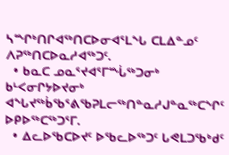ᓴᙱᒃᑎᒋᐊᖅᑎᑕᐅᓂᐊᕐᒪᖓ ᑕᒪᐃᓐᓄᑦ ᐱᕈᖅᑎᑕᐅᓇᓱᐊᖅᑐᑦ.
  • ᑲᓇᑕ ᓄᓇᕐᔪᐊᕐᒥᙶᖅᑐᓂᒃ ᑲᒻᐸᓂᒋᔭᐅᔪᓂᒃ ᐊᖓᔪᖅᑳᖃᕐᕕᖃᕈᒪᓕᖅᑎᓐᓇᓱᒍᓐᓇᖅᑕᖏᑦ ᐅᑭᐅᖅᑕᖅᑐᕐᒥ.
  • ᐃᓚᐅᖃᑕᐅᔪᑦ ᐅᖃᓚᐅᖅᑐᑦ ᒐᕙᒪᑐᖃᒃᑯᑦ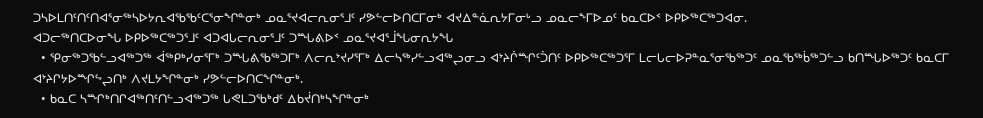ᑐᓴᐅᒪᑎᑦᑎᑦᑎᐊᕐᓂᖅᓴᐅᔭᕆᐊᖃᖃᑦᑕᕐᓂᖏᓐᓂᒃ ᓄᓇᕐᔪᐊᓕᕆᓂᕐᒧᑦ ᓯᕗᓪᓕᐅᑎᑕᒥᓂᒃ ᐊᔪᐃᓐᓈᕆᔭᒥᓂᒡᓗ ᓄᓇᓕᖕᒥᐅᓄᑦ ᑲᓇᑕᐅᑉ ᐅᑭᐅᖅᑕᖅᑐᐊᓂ.
ᐊᑐᓕᖅᑎᑕᐅᓂᖓ ᐅᑭᐅᖅᑕᖅᑐᕐᒧᑦ ᐊᑐᐊᒐᓕᕆᓂᕐᒧᑦ ᑐᙵᕕᐅᑉ ᓄᓇᕐᔪᐊᕐᒨᖓᓂᕆᔭᖓ
  • ᕿᓂᖅᑐᖃᓪᓗᐊᖅᑐᖅ ᐋᖅᑭᒃᓯᓂᕐᒥᒃ ᑐᙵᕕᖃᖅᑐᒥᒃ ᐱᓕᕆᔾᔪᓯᕐᒥᒃ ᐃᓕᓴᖅᓯᓪᓗᐊᖅᖢᓂᓗ ᐊᔾᔨᒌᙱᑦᑑᑎᑦ ᐅᑭᐅᖅᑕᖅᑐᕐᒥ ᒪᓕᒐᓕᐅᕈᓐᓇᕐᓂᖃᖅᑐᑦ ᓄᓇᖃᖅᑳᖅᑐᓪᓗ ᑲᑎᙵᐅᖅᑐᑦ ᑲᓇᑕᒥ ᐊᔾᔨᒋᔭᐅᙱᖦᖢᑎᒃ ᐱᔪᒪᔭᖏᓐᓂᒃ ᓯᕗᓪᓕᐅᑎᑕᖏᓐᓂᒃ.
  • ᑲᓇᑕ ᓴᙱᒃᑎᒋᐊᖅᑎᑦᑎᓪᓗᐊᖅᑐᖅ ᒐᕙᒪᑐᖃᒃᑯᑦ ᐃᑲᔫᑎᒃᓴᖏᓐᓂᒃ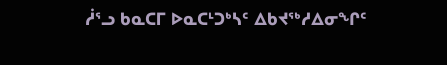ᓲᕐᓗ ᑲᓇᑕᒥ ᐅᓇᑕᒻᑐᒃᓴᑦ ᐃᑲᔪᖅᓱᐃᓂᖏᑦ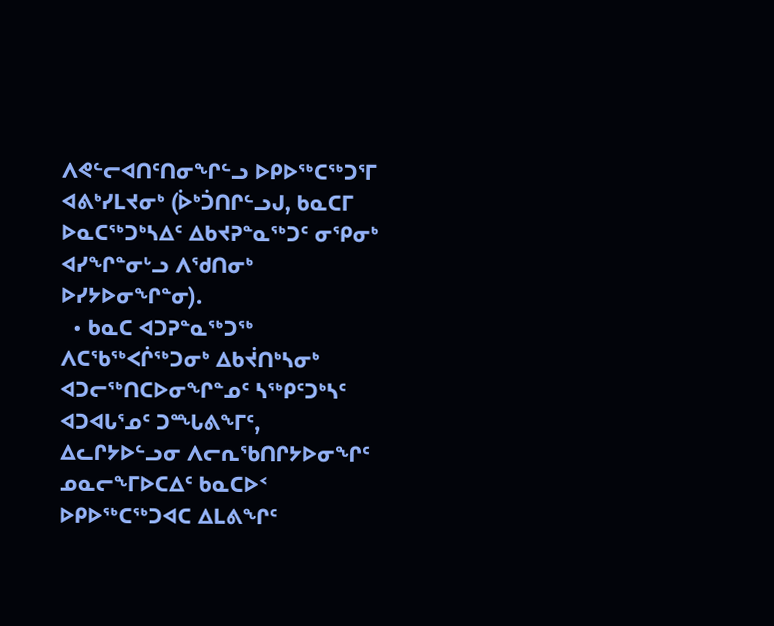ᐱᕙᓪᓕᐊᑎᑦᑎᓂᖏᓪᓗ ᐅᑭᐅᖅᑕᖅᑐᕐᒥ ᐊᕕᒃᓯᒪᔪᓂᒃ (ᐆᒃᑑᑎᒋᓪᓗᒍ, ᑲᓇᑕᒥ ᐅᓇᑕᖅᑐᒃᓴᐃᑦ ᐃᑲᔪᕈᓐᓇᖅᑐᑦ ᓂᕿᓂᒃ ᐊᓯᖏᓐᓂᒡᓗ ᐱᖁᑎᓂᒃ ᐅᓯᔭᐅᓂᖏᓐᓂ).
  • ᑲᓇᑕ ᐊᑐᕈᓐᓇᖅᑐᖅ ᐱᑕᖃᖅᐸᒌᖅᑐᓂᒃ ᐃᑲᔫᑎᒃᓴᓂᒃ ᐊᑐᓕᖅᑎᑕᐅᓂᖏᓐᓄᑦ ᓴᖅᑭᑦᑐᒃᓴᑦ ᐊᑐᐊᒐᕐᓄᑦ ᑐᙵᕕᖕᒥᑦ, ᐃᓚᒋᔭᐅᓪᓗᓂ ᐱᓕᕆᖃᑎᒋᔭᐅᓂᖏᑦ ᓄᓇᓕᖕᒥᐅᑕᐃᑦ ᑲᓇᑕᐅᑉ ᐅᑭᐅᖅᑕᖅᑐᐊᑕ ᐃᒪᕕᖏᑦ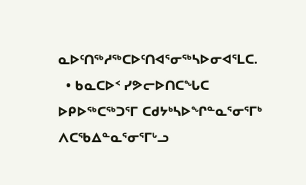ᓇᐅᑦᑎᖅᓱᖅᑕᐅᑦᑎᐊᕐᓂᖅᓴᐅᓂᐊᕐᒪᑕ.
  • ᑲᓇᑕᐅᑉ ᓯᕗᓕᐅᑎᑕᖓᑕ ᐅᑭᐅᖅᑕᖅᑐᕐᒥ ᑕᑯᔭᒃᓴᐅᖏᓐᓇᕐᓂᕐᒥᒃ ᐱᑕᖃᐃᓐᓇᕐᓂᕐᒥᒡᓗ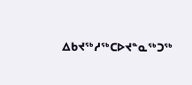ᐃᑲᔪᖅᓱᖅᑕᐅᔪᓐᓇᖅᑐᖅ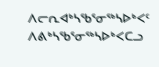ᐱᓕᕆᐊᒃᓴᖃᕐᓂᖅᓴᐅᒃᐸᑦ ᐱᕕᒃᓴᖃᕐᓂᖅᓴᐅᒃᐸᑕᓗ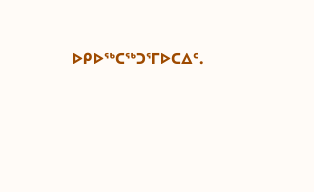ᐅᑭᐅᖅᑕᖅᑐᕐᒥᐅᑕᐃᑦ.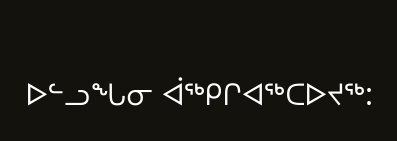ᐅᓪᓗᖓᓂ ᐋᖅᑭᒋᐊᖅᑕᐅᔪᖅ: